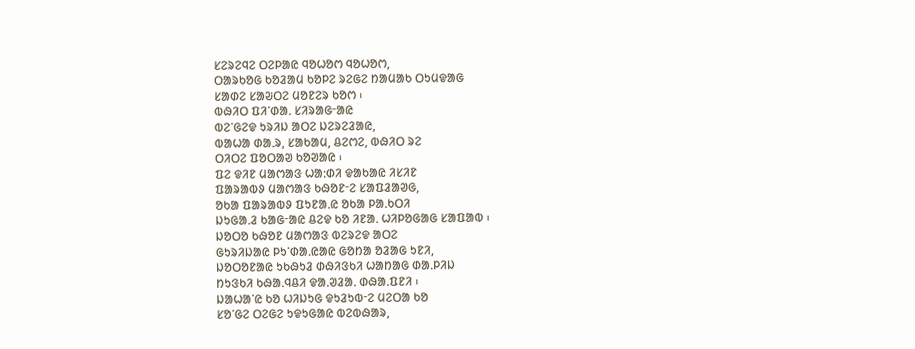ᱥᱮᱨᱮᱧᱮ ᱛᱮᱞᱟᱭ ᱧᱚᱦᱚᱬ ᱧᱚᱦᱚᱬ,
ᱛᱟᱨᱠᱚᱜ ᱠᱚᱲᱟᱢ ᱠᱚᱞᱮ ᱨᱮᱜᱮ ᱴᱟᱢᱟᱠ ᱛᱩᱢᱫᱟᱜ
ᱥᱟᱰᱮ ᱥᱟᱶᱛᱮ ᱢᱚᱱᱮᱨ ᱠᱚᱬ ᱾
ᱵᱷᱤᱛ ᱯᱤᱸᱰᱟᱹ ᱥᱤᱨᱟᱜᱼᱟᱭ
ᱵᱮᱸᱜᱮᱫ ᱩᱨᱤᱡ ᱟᱛᱮ ᱡᱮᱨᱮᱲᱟᱭ,
ᱵᱟᱦᱟ ᱰᱟᱹᱨ, ᱥᱟᱠᱟᱢ, ᱪᱮᱬᱮ, ᱵᱷᱤᱛ ᱨᱮ
ᱛᱤᱛᱮ ᱯᱚᱛᱟᱣ ᱠᱚᱣᱟᱭ ᱾
ᱯᱮ ᱫᱤᱱ ᱢᱟᱬᱟᱝ ᱦᱟᱺᱰᱤ ᱫᱟᱠᱟᱭ ᱤᱥᱤᱱ
ᱯᱟᱨᱟᱵᱽ ᱢᱟᱬᱟᱝ ᱠᱷᱚᱱᱼᱮ ᱥᱟᱯᱲᱟᱣᱜ,
ᱚᱠᱟ ᱯᱟᱨᱟᱵᱽ ᱯᱩᱱᱟᱹᱭ ᱚᱠᱟ ᱞᱟᱹᱠᱛᱤ
ᱡᱩᱜᱟᱹᱲ ᱠᱟᱜᱼᱟᱭ ᱪᱮᱫ ᱠᱚ ᱤᱱᱟᱹ ᱦᱤᱞᱚᱜᱟᱜ ᱥᱟᱯᱟᱵ ᱾
ᱡᱚᱛᱚ ᱠᱷᱚᱱ ᱢᱟᱬᱟᱝ ᱵᱮᱨᱮᱫ ᱟᱛᱮ
ᱜᱩᱨᱤᱡᱟᱭ ᱞᱩᱸᱰᱟᱹᱭᱟᱭ ᱜᱚᱴᱟ ᱚᱲᱟᱜ ᱩᱱᱤ,
ᱡᱚᱛᱚᱱᱟᱭ ᱩᱠᱷᱩᱲ ᱰᱷᱤᱝᱠᱤ ᱦᱟᱴᱟᱜ ᱰᱟᱹᱞᱤᱡ
ᱴᱩᱝᱠᱤ ᱠᱷᱟᱹᱧᱪᱤ ᱫᱟᱹᱣᱲᱟᱹ ᱰᱷᱟᱹᱯᱱᱤ ᱾
ᱡᱟᱦᱟᱸᱭ ᱠᱚ ᱦᱤᱡᱩᱜ ᱫᱩᱲᱩᱵᱼᱮ ᱢᱮᱛᱟ ᱠᱚ
ᱥᱚᱸᱜᱮ ᱛᱮᱜᱮ ᱩᱫᱩᱜᱟᱭ ᱵᱮᱵᱷᱟᱨ,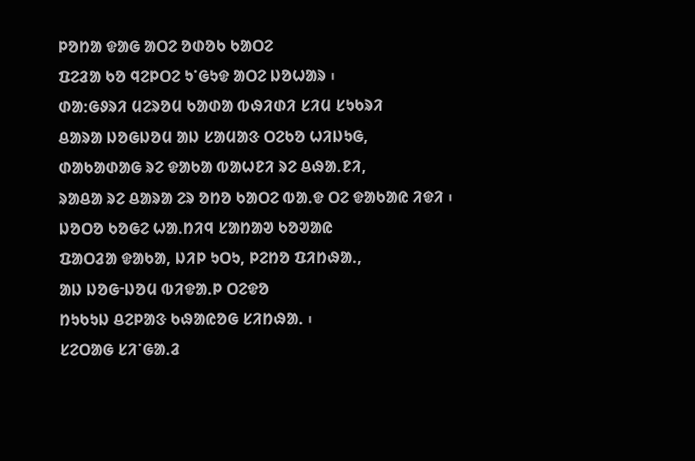ᱞᱚᱴᱟ ᱫᱟᱜ ᱟᱛᱮ ᱚᱰᱚᱠ ᱠᱟᱛᱮ
ᱯᱮᱲᱟ ᱠᱚ ᱧᱮᱞᱛᱮ ᱩᱸᱜᱩᱫ ᱟᱛᱮ ᱡᱚᱦᱟᱨ ᱾
ᱰᱟᱺᱜᱽᱨᱤ ᱢᱮᱨᱚᱢ ᱠᱟᱰᱟ ᱵᱷᱤᱰᱤ ᱥᱤᱢ ᱥᱩᱠᱨᱤ
ᱪᱟᱨᱟ ᱡᱚᱜᱡᱚᱢ ᱟᱡ ᱥᱟᱢᱟᱝ ᱛᱮᱠᱚ ᱦᱤᱡᱩᱜ,
ᱰᱟᱠᱟᱰᱟᱜ ᱨᱮ ᱫᱟᱠᱟ ᱵᱟᱦᱱᱤ ᱨᱮ ᱪᱷᱟᱹᱱᱤ,
ᱨᱟᱪᱟ ᱨᱮ ᱪᱟᱨᱟ ᱮᱨ ᱚᱴᱚ ᱠᱟᱛᱮ ᱵᱟᱹᱫ ᱛᱮ ᱫᱟᱠᱟᱭ ᱤᱫᱤ ᱾
ᱡᱚᱛᱚ ᱠᱚᱜᱮ ᱦᱟᱹᱴᱤᱧ ᱥᱟᱴᱟᱣ ᱠᱚᱣᱟᱭ
ᱯᱟᱛᱲᱟ ᱫᱟᱠᱟ, ᱡᱤᱞ ᱩᱛᱩ, ᱞᱮᱴᱚ ᱯᱤᱴᱷᱟᱹ,
ᱟᱡ ᱡᱚᱜᱼᱡᱚᱢ ᱵᱤᱫᱟᱹᱞ ᱛᱮᱫᱚ
ᱴᱩᱠᱩᱡ ᱪᱮᱞᱟᱝ ᱠᱷᱟᱭᱚᱜ ᱥᱤᱴᱷᱟᱹ ᱾
ᱥᱮᱛᱟᱜ ᱥᱤᱸᱜᱟᱹᱲ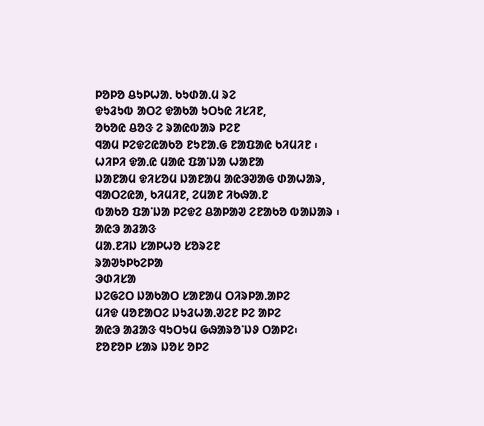ᱞᱚᱞᱚ ᱪᱩᱞᱦᱟᱹ ᱠᱩᱰᱟᱹᱢ ᱨᱮ
ᱫᱩᱲᱩᱵ ᱟᱛᱮ ᱫᱟᱠᱟ ᱩᱛᱩᱭ ᱤᱥᱤᱱ,
ᱚᱠᱚᱭ ᱪᱚᱝ ᱮ ᱨᱟᱭᱵᱟᱨ ᱞᱮᱱ
ᱧᱟᱢ ᱞᱮᱫᱮᱭᱟᱠᱚ ᱱᱩᱱᱟᱹᱜ ᱱᱟᱯᱟᱭ ᱠᱤᱢᱤᱱ ᱾
ᱦᱤᱞᱤ ᱫᱟᱹᱭ ᱢᱟᱭ ᱯᱟᱸᱡᱟ ᱦᱟᱱᱟ
ᱡᱟᱱᱟᱢ ᱫᱤᱥᱚᱢ ᱡᱟᱱᱟᱢ ᱟᱭᱳᱣᱟᱜ ᱰᱟᱦᱟᱨ,
ᱧᱟᱛᱮᱭᱟ, ᱠᱤᱢᱤᱱ, ᱮᱢᱟᱱ ᱤᱠᱷᱟᱹᱱ
ᱵᱟᱠᱚ ᱯᱟᱸᱡᱟ ᱞᱮᱫᱮ ᱪᱟᱞᱟᱣ ᱮᱱᱟᱠᱚ ᱵᱟᱡᱟᱨ ᱾
ᱟᱭᱳ ᱟᱲᱟᱝ
ᱢᱟᱹᱱᱤᱡ ᱥᱟᱞᱦᱚ ᱥᱚᱨᱮᱱ
ᱨᱟᱣᱩᱞᱠᱮᱞᱟ
ᱳᱰᱤᱥᱟ
ᱡᱮᱜᱮᱛ ᱡᱟᱠᱟᱛ ᱥᱟᱱᱟᱢ ᱛᱤᱨᱞᱟᱹᱟᱞᱮ
ᱢᱤᱫ ᱢᱚᱱᱟᱛᱮ ᱡᱩᱲᱦᱟᱹᱣᱮᱱ ᱞᱮ ᱟᱞᱮ
ᱟᱭᱳ ᱟᱲᱟᱝ ᱧᱩᱛᱩᱢ ᱜᱷᱟᱨᱚᱸᱡᱽ ᱛᱟᱞᱮ᱾
ᱱᱚᱱᱚᱞ ᱥᱟᱨ ᱡᱚᱥ ᱚᱞᱮ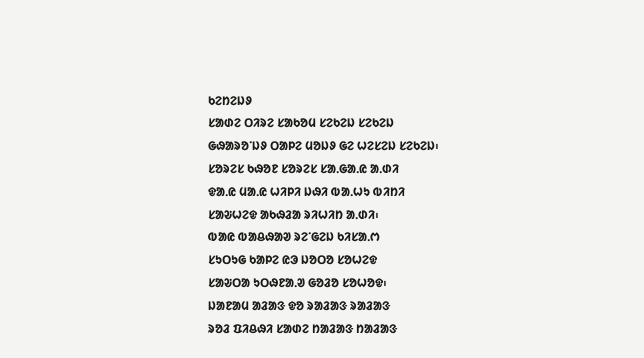ᱠᱮᱴᱮᱡᱽ
ᱥᱟᱰᱮ ᱛᱤᱨᱮ ᱥᱟᱠᱚᱢ ᱥᱮᱠᱮᱡ ᱥᱮᱠᱮᱡ
ᱜᱷᱟᱨᱚᱸᱡᱽ ᱛᱟᱞᱮ ᱢᱚᱡᱽ ᱜᱮ ᱦᱮᱥᱮᱡ ᱥᱮᱠᱮᱡ᱾
ᱥᱚᱨᱮᱥ ᱠᱷᱚᱱ ᱥᱚᱨᱮᱥ ᱥᱟᱹᱜᱟᱹᱭ ᱟᱹᱰᱤ
ᱫᱟᱹᱭ ᱢᱟᱹᱭ ᱦᱤᱞᱤ ᱡᱷᱤ ᱵᱟᱹᱦᱩ ᱵᱤᱴᱤ
ᱥᱟᱶᱦᱮᱫ ᱟᱠᱷᱲᱟ ᱨᱤᱦᱤᱴ ᱟᱹᱰᱤ᱾
ᱵᱟᱭ ᱵᱟᱪᱷᱟᱣ ᱨᱮᱸᱜᱮᱡ ᱠᱤᱥᱟᱹᱬ
ᱥᱩᱛᱩᱜ ᱠᱟᱞᱮ ᱭᱳ ᱡᱚᱛᱚ ᱥᱚᱦᱮᱫ
ᱥᱟᱶᱛᱟ ᱩᱛᱷᱱᱟᱹᱣ ᱜᱚᱲᱚ ᱥᱚᱦᱚᱫ᱾
ᱡᱟᱱᱟᱢ ᱟᱲᱟᱝ ᱫᱚ ᱨᱟᱲᱟᱝ ᱨᱟᱲᱟᱝ
ᱨᱚᱲ ᱯᱤᱪᱷᱤ ᱥᱟᱰᱮ ᱴᱟᱲᱟᱝ ᱴᱟᱲᱟᱝ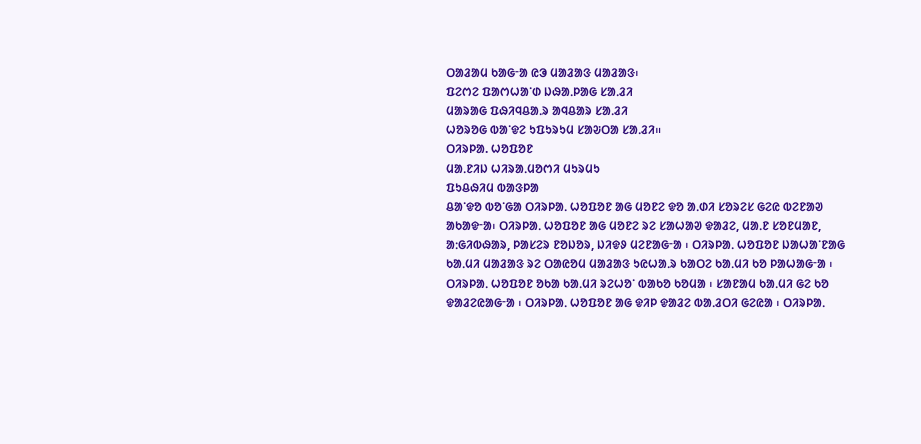ᱛᱟᱲᱟᱢ ᱠᱟᱜᱼᱟ ᱭᱳ ᱢᱟᱲᱟᱝ ᱢᱟᱲᱟᱝ᱾
ᱯᱮᱬᱮ ᱯᱟᱬᱦᱟᱸᱰ ᱡᱷᱟᱹᱞᱟᱜ ᱥᱟᱹᱲᱤ
ᱢᱟᱨᱟᱜ ᱯᱷᱤᱧᱪᱟᱹᱨ ᱟᱧᱪᱟᱨ ᱥᱟᱹᱲᱤ
ᱦᱚᱨᱚᱜ ᱵᱟᱸᱫᱮ ᱩᱯᱩᱨᱩᱢ ᱥᱟᱶᱛᱟ ᱥᱟᱹᱲᱤ᱿
ᱛᱤᱨᱞᱟ. ᱦᱚᱯᱚᱱ
ᱢᱟᱹᱱᱤᱡ ᱦᱤᱨᱟᱹᱢᱚᱬᱤ ᱢᱩᱨᱢᱩ
ᱯᱩᱪᱷᱤᱢ ᱵᱟᱝᱞᱟ
ᱪᱟᱸᱫᱚ ᱵᱚᱸᱜᱟ ᱛᱤᱨᱞᱟᱹ ᱦᱚᱯᱚᱱ ᱟᱜ ᱢᱚᱱᱮ ᱫᱚ ᱟᱹᱰᱤ ᱥᱚᱨᱮᱥ ᱜᱮᱭ ᱵᱮᱱᱟᱣ ᱟᱠᱟᱫᱼᱟ᱾ ᱛᱤᱨᱞᱟᱹ ᱦᱚᱯᱚᱱ ᱟᱜ ᱢᱚᱱᱮ ᱨᱮ ᱥᱟᱦᱟᱣ ᱫᱟᱲᱮ, ᱢᱟᱹᱱ ᱥᱚᱱᱢᱟᱱ, ᱟᱺᱜᱤᱵᱷᱟᱨ, ᱞᱟᱥᱮᱨ ᱱᱚᱡᱚᱨ, ᱡᱤᱫᱽ ᱢᱮᱱᱟᱜᱼᱟ ᱾ ᱛᱤᱨᱞᱟᱹ ᱦᱚᱯᱚᱱ ᱡᱟᱦᱟᱸᱱᱟᱜ ᱠᱟᱹᱢᱤ ᱢᱟᱲᱟᱝ ᱨᱮ ᱛᱟᱭᱚᱢ ᱢᱟᱲᱟᱝ ᱩᱭᱦᱟᱹᱨ ᱠᱟᱛᱮ ᱠᱟᱹᱢᱤ ᱠᱚ ᱞᱟᱦᱟᱜᱼᱟ ᱾
ᱛᱤᱨᱞᱟᱹ ᱦᱚᱯᱚᱱ ᱚᱠᱟ ᱠᱟᱹᱢᱤ ᱨᱮᱦᱚᱸ ᱵᱟᱠᱚ ᱠᱚᱢᱟ ᱾ ᱥᱟᱱᱟᱢ ᱠᱟᱹᱢᱤ ᱜᱮ ᱠᱚ ᱫᱟᱲᱮᱭᱟᱜᱼᱟ ᱾ ᱛᱤᱨᱞᱟᱹ ᱦᱚᱯᱚᱱ ᱟᱜ ᱫᱤᱞ ᱫᱟᱲᱮ ᱵᱟᱹᱲᱛᱤ ᱜᱮᱭᱟ ᱾ ᱛᱤᱨᱞᱟᱹ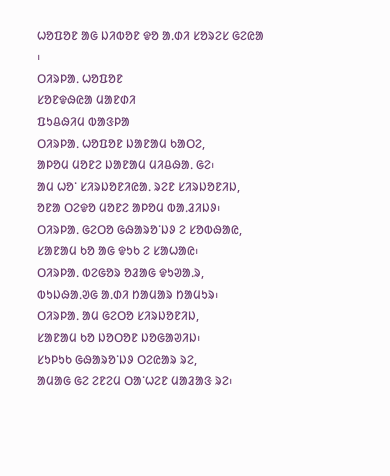ᱦᱚᱯᱚᱱ ᱟᱜ ᱡᱤᱵᱚᱱ ᱫᱚ ᱟᱹᱰᱤ ᱥᱚᱨᱮᱥ ᱜᱮᱭᱟ ᱾
ᱛᱤᱨᱞᱟᱹ ᱦᱚᱯᱚᱱ
ᱥᱚᱱᱫᱷᱭᱟ ᱢᱟᱱᱰᱤ
ᱯᱩᱪᱷᱤᱢ ᱵᱟᱝᱞᱟ
ᱛᱤᱨᱞᱟᱹ ᱦᱚᱯᱚᱱ ᱡᱟᱱᱟᱢ ᱠᱟᱛᱮ,
ᱟᱞᱚᱢ ᱢᱚᱱᱮ ᱡᱟᱱᱟᱢ ᱢᱤᱪᱷᱟᱹ ᱜᱮ᱾
ᱟᱢ ᱦᱚᱸ ᱥᱤᱨᱡᱚᱱᱤᱭᱟᱹ ᱨᱮᱱ ᱥᱤᱨᱡᱚᱱᱤᱡ,
ᱚᱱᱟ ᱛᱮᱫᱚ ᱢᱚᱱᱮ ᱟᱞᱚᱢ ᱵᱟᱹᱲᱤᱡᱽ᱾
ᱛᱤᱨᱞᱟᱹ ᱜᱮᱛᱚ ᱜᱷᱟᱨᱚᱸᱡᱽ ᱮ ᱥᱚᱵᱷᱟᱭ,
ᱥᱟᱱᱟᱢ ᱠᱚ ᱟᱜ ᱫᱩᱠ ᱮ ᱥᱟᱦᱟᱭ᱾
ᱛᱤᱨᱞᱟᱹ ᱵᱮᱜᱚᱨ ᱚᱲᱟᱜ ᱫᱩᱣᱟᱹᱨ,
ᱵᱩᱡᱷᱟᱹᱣᱜ ᱟᱹᱰᱤ ᱴᱟᱢᱟᱨ ᱴᱟᱢᱩᱨ᱾
ᱛᱤᱨᱞᱟᱹ ᱟᱢ ᱜᱮᱛᱚ ᱥᱤᱨᱡᱚᱱᱤᱡ,
ᱥᱟᱱᱟᱢ ᱠᱚ ᱡᱚᱛᱚᱱ ᱡᱚᱜᱟᱣᱤᱡ᱾
ᱥᱩᱞᱩᱠ ᱜᱷᱟᱨᱚᱸᱡᱽ ᱛᱮᱭᱟᱨ ᱨᱮ,
ᱟᱢᱟᱜ ᱜᱮ ᱮᱱᱮᱢ ᱛᱟᱸᱦᱮᱱ ᱢᱟᱲᱟᱝ ᱨᱮ᱾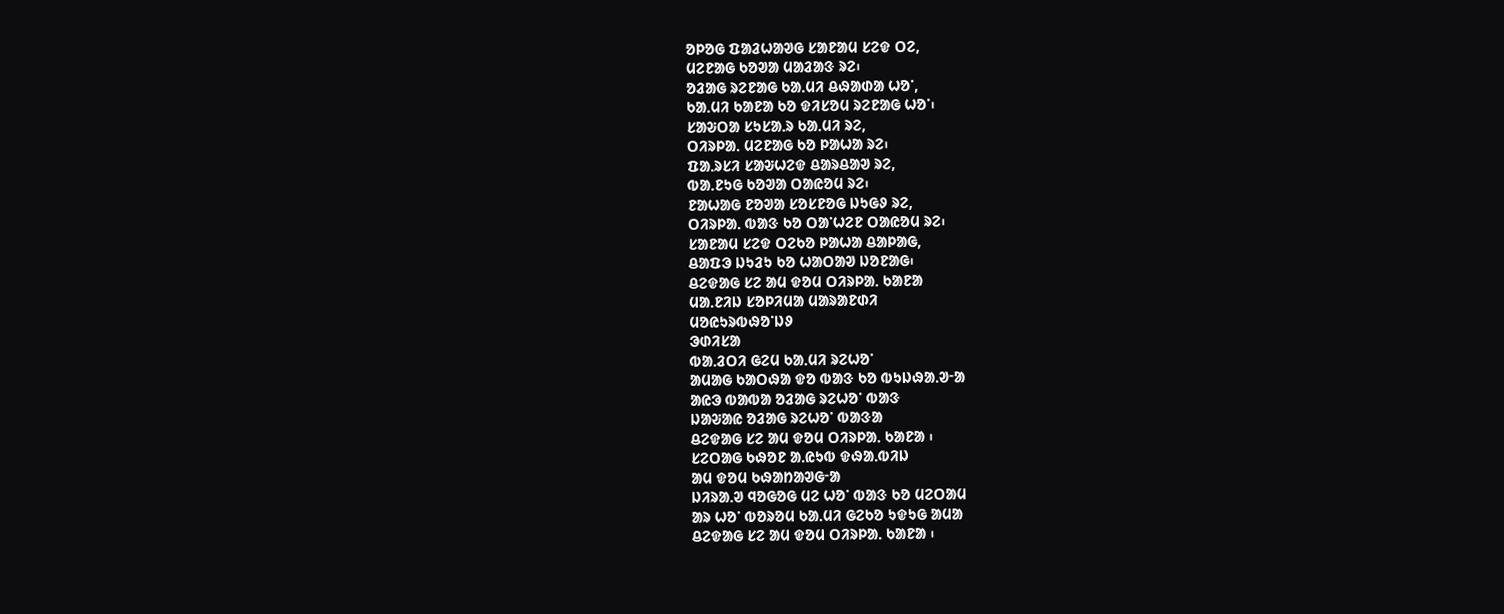ᱚᱞᱚᱜ ᱯᱟᱲᱦᱟᱣᱜ ᱥᱟᱱᱟᱢ ᱥᱮᱫ ᱛᱮ,
ᱢᱮᱱᱟᱜ ᱠᱚᱣᱟ ᱢᱟᱲᱟᱝ ᱨᱮ᱾
ᱚᱲᱟᱜ ᱨᱮᱱᱟᱜ ᱠᱟᱹᱢᱤ ᱪᱷᱟᱰᱟ ᱦᱚᱸ,
ᱠᱟᱹᱢᱤ ᱠᱟᱱᱟ ᱠᱚ ᱫᱤᱥᱚᱢ ᱨᱮᱱᱟᱜ ᱦᱚᱸ᱾
ᱥᱟᱶᱛᱟ ᱥᱩᱥᱟᱹᱨ ᱠᱟᱹᱢᱤ ᱨᱮ,
ᱛᱤᱨᱞᱟᱹ ᱢᱮᱱᱟᱜ ᱠᱚ ᱞᱟᱦᱟ ᱨᱮ᱾
ᱯᱟᱹᱨᱥᱤ ᱥᱟᱶᱦᱮᱫ ᱪᱟᱨᱪᱟᱣ ᱨᱮ,
ᱵᱟᱹᱱᱩᱜ ᱠᱚᱣᱟ ᱛᱟᱭᱚᱢ ᱨᱮ᱾
ᱱᱟᱦᱟᱜ ᱱᱚᱣᱟ ᱥᱚᱥᱱᱚᱜ ᱡᱩᱜᱽ ᱨᱮ,
ᱛᱤᱨᱞᱟᱹ ᱵᱟᱝ ᱠᱚ ᱛᱟᱸᱦᱮᱱ ᱛᱟᱭᱚᱢ ᱨᱮ᱾
ᱥᱟᱱᱟᱢ ᱥᱮᱫ ᱛᱮᱠᱚ ᱞᱟᱦᱟ ᱪᱟᱞᱟᱜ,
ᱪᱟᱯᱳ ᱡᱩᱲᱩ ᱠᱚ ᱦᱟᱛᱟᱣ ᱡᱚᱱᱟᱜ᱾
ᱪᱮᱫᱟᱜ ᱥᱮ ᱟᱢ ᱫᱚᱢ ᱛᱤᱨᱞᱟᱹ ᱠᱟᱱᱟ
ᱢᱟᱹᱱᱤᱡ ᱥᱚᱞᱤᱢᱟ ᱢᱟᱨᱟᱱᱰᱤ
ᱢᱚᱭᱩᱨᱵᱷᱚᱸᱡᱽ
ᱳᱰᱤᱥᱟ
ᱵᱟᱹᱲᱛᱤ ᱜᱮᱢ ᱠᱟᱹᱢᱤ ᱨᱮᱦᱚᱸ
ᱟᱢᱟᱜ ᱠᱟᱛᱷᱟ ᱫᱚ ᱵᱟᱝ ᱠᱚ ᱵᱩᱡᱷᱟᱹᱣᱼᱟ
ᱟᱭᱳ ᱵᱟᱵᱟ ᱚᱲᱟᱜ ᱨᱮᱦᱚᱸ ᱵᱟᱝ
ᱡᱟᱶᱟᱭ ᱚᱲᱟᱜ ᱨᱮᱦᱚᱸ ᱵᱟᱝᱟ
ᱪᱮᱫᱟᱜ ᱥᱮ ᱟᱢ ᱫᱚᱢ ᱛᱤᱨᱞᱟᱹ ᱠᱟᱱᱟ ᱾
ᱥᱮᱛᱟᱜ ᱠᱷᱚᱱ ᱟᱹᱭᱩᱵ ᱫᱷᱟᱹᱵᱤᱡ
ᱟᱢ ᱫᱚᱢ ᱠᱷᱟᱴᱟᱣᱜᱼᱟ
ᱡᱤᱨᱟᱹᱣ ᱧᱚᱜᱚᱜ ᱢᱮ ᱦᱚᱸ ᱵᱟᱝ ᱠᱚ ᱢᱮᱛᱟᱢ
ᱟᱨ ᱦᱚᱸ ᱵᱚᱨᱚᱢ ᱠᱟᱹᱢᱤ ᱜᱮᱠᱚ ᱩᱫᱩᱜ ᱟᱢᱟ
ᱪᱮᱫᱟᱜ ᱥᱮ ᱟᱢ ᱫᱚᱢ ᱛᱤᱨᱞᱟᱹ ᱠᱟᱱᱟ ᱾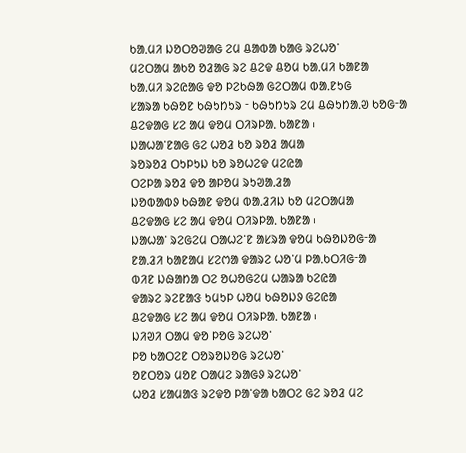ᱠᱟᱹᱢᱤ ᱡᱚᱛᱚᱣᱟᱜ ᱮᱢ ᱪᱟᱵᱟ ᱠᱟᱜ ᱨᱮᱦᱚᱸ
ᱢᱮᱛᱟᱢ ᱟᱠᱚ ᱚᱲᱟᱜ ᱨᱮ ᱪᱮᱫ ᱪᱚᱢ ᱠᱟᱹᱢᱤ ᱠᱟᱱᱟ
ᱠᱟᱹᱢᱤ ᱨᱮᱭᱟᱜ ᱫᱚ ᱞᱮᱠᱷᱟ ᱜᱮᱛᱟᱢ ᱵᱟᱹᱱᱩᱜ
ᱥᱟᱨᱟ ᱠᱷᱚᱱ ᱠᱷᱩᱴᱩᱨ ᱼ ᱠᱷᱩᱴᱩᱨ ᱮᱢ ᱪᱷᱩᱴᱟᱹᱣ ᱠᱚᱜᱼᱟ
ᱪᱮᱫᱟᱜ ᱥᱮ ᱟᱢ ᱫᱚᱢ ᱛᱤᱨᱞᱟᱹ ᱠᱟᱱᱟ ᱾
ᱡᱟᱦᱟᱸᱱᱟᱜ ᱜᱮ ᱦᱚᱲ ᱠᱚ ᱨᱚᱲ ᱟᱢᱟ
ᱨᱚᱨᱚᱲ ᱛᱩᱞᱩᱡ ᱠᱚ ᱨᱚᱦᱮᱫ ᱢᱮᱭᱟ
ᱛᱮᱞᱟ ᱨᱚᱲ ᱫᱚ ᱟᱞᱚᱢ ᱨᱩᱣᱟᱹᱲᱟ
ᱡᱚᱵᱟᱵᱽ ᱠᱷᱟᱱ ᱫᱚᱢ ᱵᱟᱹᱲᱤᱡ ᱠᱚ ᱢᱮᱛᱟᱢᱟ
ᱪᱮᱫᱟᱜ ᱥᱮ ᱟᱢ ᱫᱚᱢ ᱛᱤᱨᱞᱟᱹ ᱠᱟᱱᱟ ᱾
ᱡᱟᱦᱟᱸ ᱨᱮᱜᱮᱢ ᱛᱟᱦᱮᱸᱱ ᱟᱥᱨᱟ ᱫᱚᱢ ᱠᱷᱚᱡᱚᱜᱼᱟ
ᱱᱟᱹᱲᱤ ᱠᱟᱱᱟᱢ ᱥᱮᱬᱟ ᱫᱟᱨᱮ ᱦᱚᱸᱢ ᱞᱟᱹᱠᱛᱤᱜᱼᱟ
ᱵᱤᱱ ᱡᱷᱟᱴᱟ ᱛᱮ ᱚᱦᱚᱜᱮᱢ ᱦᱟᱨᱟ ᱠᱮᱭᱟ
ᱫᱟᱨᱮ ᱨᱮᱱᱟᱝ ᱩᱢᱩᱞ ᱦᱚᱢ ᱠᱷᱚᱡᱽ ᱜᱮᱭᱟ
ᱪᱮᱫᱟᱜ ᱥᱮ ᱟᱢ ᱫᱚᱢ ᱛᱤᱨᱞᱟᱹ ᱠᱟᱱᱟ ᱾
ᱡᱤᱣᱤ ᱛᱟᱢ ᱫᱚ ᱞᱚᱜ ᱨᱮᱦᱚᱸ
ᱞᱚ ᱠᱟᱛᱮᱱ ᱛᱚᱨᱚᱡᱚᱜ ᱨᱮᱦᱚᱸ
ᱚᱱᱛᱚᱨ ᱢᱚᱱ ᱛᱟᱢᱮ ᱨᱟᱜᱽ ᱨᱮᱦᱚᱸ
ᱦᱚᱲ ᱥᱟᱢᱟᱝ ᱨᱮᱫᱚ ᱞᱟᱸᱫᱟ ᱠᱟᱛᱮ ᱜᱮ ᱨᱚᱲ ᱢᱮ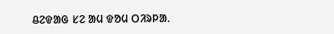ᱪᱮᱫᱟᱜ ᱥᱮ ᱟᱢ ᱫᱚᱢ ᱛᱤᱨᱞᱟᱹ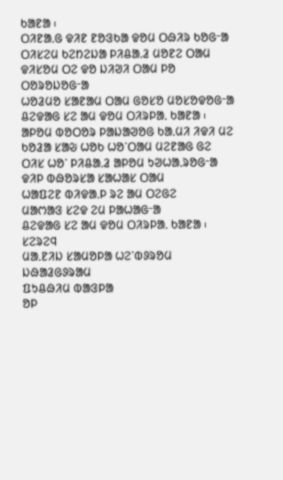ᱠᱟᱱᱟ ᱾
ᱛᱤᱱᱟᱹᱜ ᱫᱤᱱ ᱱᱚᱝᱠᱟ ᱫᱚᱢ ᱛᱷᱤᱨ ᱠᱚᱜᱼᱟ
ᱛᱤᱥᱮᱢ ᱠᱮᱴᱮᱡᱟ ᱞᱤᱪᱟᱹᱲ ᱢᱚᱱᱮ ᱛᱟᱢ
ᱫᱤᱥᱚᱢ ᱛᱮ ᱫᱚ ᱡᱤᱣᱤ ᱛᱟᱢ ᱞᱚ ᱛᱚᱨᱚᱡᱚᱜᱼᱟ
ᱦᱚᱲᱢᱚ ᱥᱟᱱᱟᱢ ᱛᱟᱢ ᱜᱚᱥᱚ ᱢᱚᱥᱚᱫᱚᱜᱼᱟ
ᱪᱮᱫᱟᱜ ᱥᱮ ᱟᱢ ᱫᱚᱢ ᱛᱤᱨᱞᱟᱹ ᱠᱟᱱᱟ ᱾
ᱟᱞᱚᱢ ᱵᱚᱛᱚᱨ ᱞᱟᱡᱟᱣᱚᱜ ᱠᱟᱹᱢᱤ ᱤᱫᱤ ᱢᱮ
ᱠᱚᱲᱟ ᱥᱟᱶ ᱦᱚᱠ ᱦᱚᱸᱛᱟᱢ ᱢᱮᱱᱟᱜ ᱜᱮ
ᱛᱤᱥ ᱦᱚᱸ ᱞᱤᱪᱟᱹᱲ ᱟᱞᱚᱢ ᱩᱣᱦᱟᱹᱨᱚᱜᱼᱟ
ᱫᱤᱞ ᱵᱷᱚᱨᱥᱟ ᱥᱟᱦᱟᱥ ᱛᱟᱢ
ᱦᱟᱯᱮᱱ ᱵᱤᱫᱟᱹᱞ ᱨᱮ ᱟᱢ ᱛᱮᱜᱮ
ᱢᱟᱬᱟᱝ ᱥᱮᱫ ᱮᱢ ᱞᱟᱦᱟᱜᱼᱟ
ᱪᱮᱫᱟᱜ ᱥᱮ ᱟᱢ ᱫᱚᱢ ᱛᱤᱨᱞᱟᱹ ᱠᱟᱱᱟ ᱾
ᱥᱮᱨᱮᱧ
ᱢᱟᱹᱱᱤᱡ ᱥᱟᱢᱚᱞᱟ ᱦᱮᱸᱵᱽᱨᱚᱢ
ᱡᱷᱟᱲᱜᱽᱨᱟᱢ
ᱯᱩᱪᱷᱤᱢ ᱵᱟᱝᱞᱟ
ᱚᱞ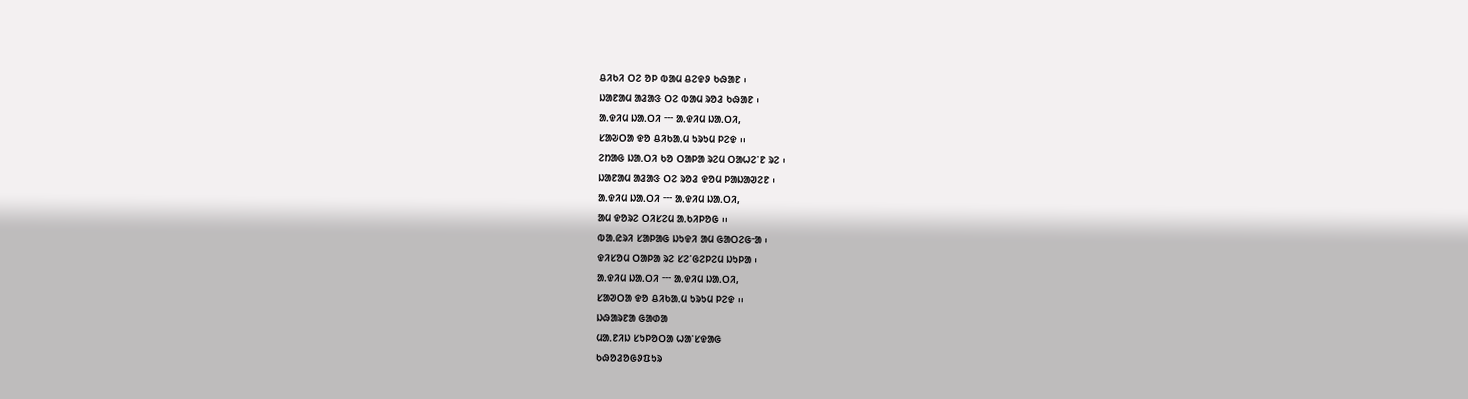ᱪᱤᱠᱤ ᱛᱮ ᱚᱞ ᱵᱟᱢ ᱪᱮᱫᱽ ᱠᱷᱟᱱ ᱾
ᱡᱟᱱᱟᱢ ᱟᱲᱟᱝ ᱛᱮ ᱵᱟᱢ ᱨᱚᱲ ᱠᱷᱟᱱ ᱾
ᱟᱹᱫᱤᱢ ᱡᱟᱹᱛᱤ ᱼᱼᱼ ᱟᱹᱫᱤᱢ ᱡᱟᱹᱛᱤ,
ᱥᱟᱶᱛᱟ ᱫᱚ ᱪᱤᱠᱟᱹᱢ ᱩᱨᱩᱢ ᱞᱮᱫ ᱾᱾
ᱮᱴᱟᱜ ᱡᱟᱹᱛᱤ ᱠᱚ ᱛᱟᱞᱟ ᱨᱮᱢ ᱛᱟᱦᱮᱸᱱ ᱨᱮ ᱾
ᱡᱟᱱᱟᱢ ᱟᱲᱟᱝ ᱛᱮ ᱨᱚᱲ ᱫᱚᱢ ᱞᱟᱡᱟᱣᱮᱱ ᱾
ᱟᱹᱫᱤᱢ ᱡᱟᱹᱛᱤ ᱼᱼᱼ ᱟᱹᱫᱤᱢ ᱡᱟᱹᱛᱤ,
ᱟᱢ ᱫᱚᱨᱮ ᱛᱤᱥᱮᱢ ᱟᱹᱠᱤᱞᱚᱜ ᱾᱾
ᱵᱟᱹᱭᱨᱤ ᱥᱟᱞᱟᱜ ᱡᱩᱫᱤ ᱟᱢ ᱜᱟᱛᱮᱜᱼᱟ ᱾
ᱫᱤᱥᱚᱢ ᱛᱟᱞᱟ ᱨᱮ ᱥᱮᱸᱜᱮᱞᱮᱢ ᱡᱩᱞᱟ ᱾
ᱟᱹᱫᱤᱢ ᱡᱟᱹᱛᱤ ᱼᱼᱼ ᱟᱹᱫᱤᱢ ᱡᱟᱹᱛᱤ,
ᱥᱟᱣᱛᱟ ᱫᱚ ᱪᱤᱠᱟᱹᱢ ᱩᱨᱩᱢ ᱞᱮᱫ ᱾᱾
ᱡᱷᱟᱨᱱᱟ ᱜᱟᱰᱟ
ᱢᱟᱹᱱᱤᱡ ᱥᱩᱞᱚᱛᱟ ᱦᱟᱸᱥᱫᱟᱜ
ᱠᱷᱚᱲᱚᱜᱽᱯᱩᱨ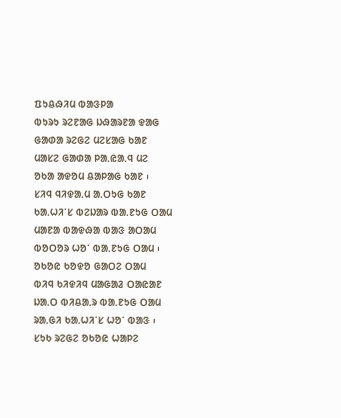ᱯᱩᱪᱷᱤᱢ ᱵᱟᱝᱞᱟ
ᱵᱩᱨᱩ ᱨᱮᱱᱟᱜ ᱡᱷᱟᱨᱱᱟ ᱫᱟᱜ
ᱜᱟᱰᱟ ᱨᱮᱜᱮ ᱢᱮᱥᱟᱜ ᱠᱟᱱ
ᱢᱟᱥᱮ ᱜᱟᱰᱟ ᱞᱟᱹᱭᱟᱹᱧ ᱢᱮ
ᱚᱠᱟ ᱟᱫᱚᱢ ᱪᱟᱞᱟᱜ ᱠᱟᱱ ᱾
ᱥᱤᱧ ᱧᱤᱫᱟᱹᱢ ᱟᱹᱛᱩᱜ ᱠᱟᱱ
ᱠᱟᱹᱦᱤᱸᱥ ᱵᱮᱡᱟᱨ ᱵᱟᱹᱱᱩᱜ ᱛᱟᱢ
ᱢᱟᱱᱟ ᱵᱟᱫᱷᱟ ᱵᱟᱝ ᱟᱛᱟᱢ
ᱵᱚᱛᱚᱨ ᱦᱚᱸ ᱵᱟᱹᱱᱩᱜ ᱛᱟᱢ ᱾
ᱚᱠᱚᱭ ᱠᱚᱫᱚ ᱜᱟᱛᱮ ᱛᱟᱢ
ᱵᱤᱧ ᱠᱤᱫᱤᱧ ᱢᱟᱜᱟᱲ ᱛᱟᱭᱟᱱ
ᱡᱟᱹᱛ ᱵᱤᱪᱟᱹᱨ ᱵᱟᱹᱱᱩᱜ ᱛᱟᱢ
ᱨᱟᱹᱜᱤ ᱠᱟᱹᱦᱤᱸᱥ ᱦᱚᱸ ᱵᱟᱝ ᱾
ᱥᱩᱠ ᱨᱮᱜᱮ ᱚᱠᱚᱭ ᱦᱟᱞᱮ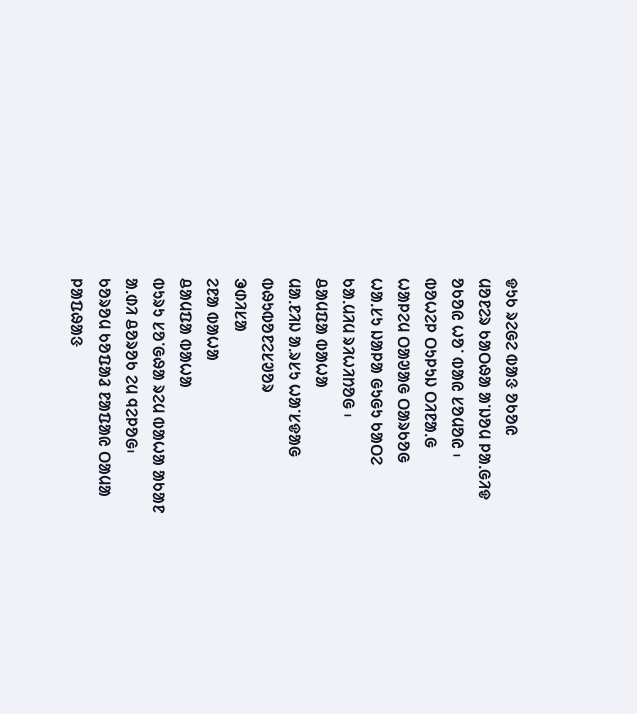ᱫᱩᱠ ᱨᱮᱜᱮ ᱵᱟᱝ ᱚᱠᱚᱭ
ᱢᱚᱱᱮᱨ ᱠᱟᱛᱷᱟ ᱟᱸᱡᱚᱢ ᱞᱟᱹᱜᱤᱫ
ᱚᱠᱚᱭ ᱦᱚᱸ ᱵᱟᱭ ᱥᱚᱢᱚᱭ ᱾
ᱵᱚᱦᱮᱞ ᱛᱩᱞᱩᱡ ᱛᱤᱱᱟᱹᱜ
ᱦᱟᱞᱮᱢ ᱛᱟᱣᱟᱜ ᱛᱟᱨᱠᱚᱜ
ᱦᱟᱹᱥᱩ ᱡᱟᱞᱟ ᱜᱩᱜᱩ ᱠᱟᱛᱮ
ᱠᱟᱹᱢᱤᱢ ᱨᱤᱦᱤᱴᱚᱜ ᱾
ᱪᱟᱢᱯᱟ ᱵᱟᱦᱟ
ᱢᱟᱹᱱᱤᱡ ᱟᱹᱨᱥᱩ ᱦᱟᱸᱥᱫᱟᱜ
ᱵᱷᱩᱵᱚᱱᱮᱥᱣᱚᱨ
ᱳᱰᱤᱥᱟ
ᱮᱱᱟ ᱵᱟᱦᱟ
ᱪᱟᱢᱯᱟ ᱵᱟᱦᱟ
ᱵᱩᱨᱩ ᱥᱚᱸᱜᱷᱟ ᱨᱮᱢ ᱵᱟᱦᱟ ᱟᱠᱟᱱ
ᱟᱹᱰᱤ ᱪᱚᱨᱚᱠ ᱮᱢ ᱧᱮᱞᱚᱜ᱾
ᱠᱚᱨᱚᱢ ᱠᱚᱯᱟᱲ ᱱᱟᱯᱟᱭ ᱛᱟᱢᱟ
ᱞᱟᱯᱷᱟᱝ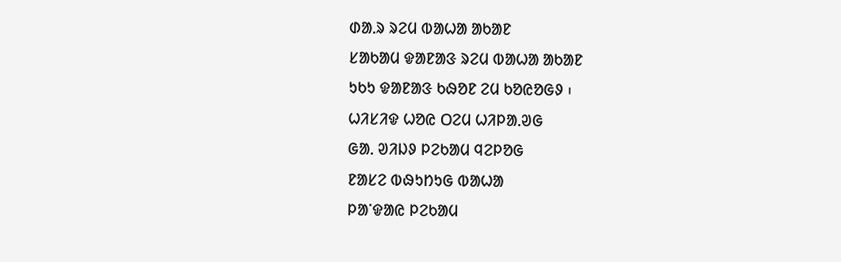ᱰᱟᱹᱨ ᱨᱮᱢ ᱵᱟᱦᱟ ᱟᱠᱟᱱ
ᱥᱟᱠᱟᱢ ᱫᱟᱱᱟᱝ ᱨᱮᱢ ᱵᱟᱦᱟ ᱟᱠᱟᱱ
ᱩᱠᱩ ᱫᱟᱱᱟᱝ ᱠᱷᱚᱱ ᱮᱢ ᱠᱚᱭᱚᱜᱽ ᱾
ᱦᱤᱥᱤᱫ ᱦᱚᱭ ᱛᱮᱢ ᱦᱤᱞᱟᱹᱣᱜ
ᱜᱟᱹ ᱣᱤᱡᱽ ᱞᱮᱠᱟᱢ ᱧᱮᱞᱚᱜ
ᱱᱟᱥᱮ ᱵᱷᱩᱴᱩᱜ ᱵᱟᱦᱟ
ᱞᱟᱸᱫᱟᱭ ᱞᱮᱠᱟᱢ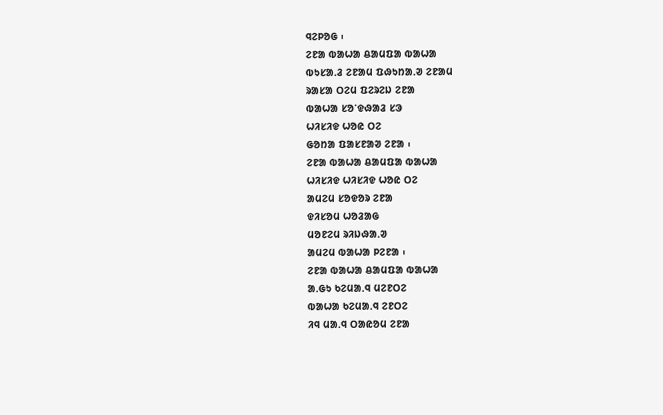ᱧᱮᱞᱚᱜ ᱾
ᱮᱱᱟ ᱵᱟᱦᱟ ᱪᱟᱢᱯᱟ ᱵᱟᱦᱟ
ᱵᱩᱥᱟᱹᱲ ᱮᱱᱟᱢ ᱯᱷᱩᱴᱟᱹᱣ ᱮᱱᱟᱢ
ᱨᱟᱥᱟ ᱛᱮᱢ ᱯᱮᱨᱮᱡ ᱮᱱᱟ
ᱵᱟᱦᱟ ᱥᱚᱸᱫᱷᱟᱲ ᱥᱳ
ᱦᱤᱥᱤᱫ ᱦᱚᱭ ᱛᱮ
ᱜᱚᱴᱟ ᱯᱟᱥᱱᱟᱣ ᱮᱱᱟ ᱾
ᱮᱱᱟ ᱵᱟᱦᱟ ᱪᱟᱢᱯᱟ ᱵᱟᱦᱟ
ᱦᱤᱥᱤᱫ ᱦᱤᱥᱤᱫ ᱦᱚᱭ ᱛᱮ
ᱟᱢᱮᱢ ᱥᱚᱫᱚᱨ ᱮᱱᱟ
ᱫᱤᱥᱚᱢ ᱦᱚᱲᱟᱜ
ᱢᱚᱱᱮᱢ ᱨᱤᱡᱷᱟᱹᱣ
ᱟᱢᱮᱢ ᱵᱟᱦᱟ ᱞᱮᱱᱟ ᱾
ᱮᱱᱟ ᱵᱟᱦᱟ ᱪᱟᱢᱯᱟ ᱵᱟᱦᱟ
ᱟᱹᱜᱩ ᱠᱮᱢᱟᱹᱧ ᱢᱮᱱᱛᱮ
ᱵᱟᱦᱟ ᱠᱮᱢᱟᱹᱧ ᱮᱱᱛᱮ
ᱤᱧ ᱢᱟᱹᱧ ᱛᱟᱭᱚᱢ ᱮᱱᱟ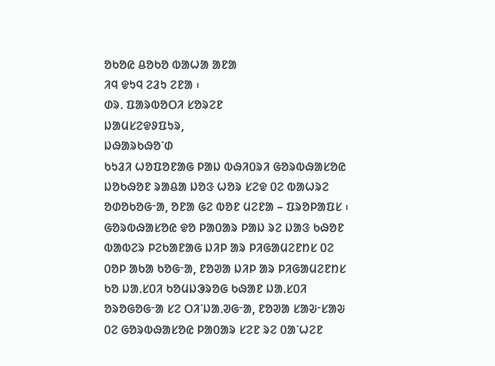ᱚᱠᱚᱭ ᱪᱚᱠᱚ ᱵᱟᱦᱟ ᱟᱱᱟ
ᱤᱧ ᱫᱩᱧ ᱮᱲᱩ ᱮᱱᱟ ᱾
ᱰᱨᱹ ᱯᱟᱨᱵᱚᱛᱤ ᱥᱚᱨᱮᱱ
ᱡᱟᱢᱥᱮᱫᱽᱯᱩᱨ,
ᱡᱷᱟᱨᱠᱷᱚᱸᱰ
ᱠᱩᱲᱤ ᱦᱚᱯᱚᱱᱟᱜ ᱞᱟᱡ ᱵᱷᱤ᱐ᱨᱤ ᱜᱚᱨᱵᱷᱟᱥᱚᱭ ᱡᱚᱠᱷᱚᱱ ᱨᱟᱪᱟ ᱡᱚᱝ ᱦᱚᱨ ᱥᱮᱫ ᱐ᱮ ᱵᱟᱦᱨᱮ ᱚᱰᱚᱠᱚᱜᱼᱟ, ᱚᱱᱟ ᱜᱮ ᱵᱚᱱ ᱢᱮᱱᱟ – ᱯᱨᱚᱞᱟᱯᱥ ᱾ ᱜᱚᱨᱵᱷᱟᱥᱚᱭ ᱫᱚ ᱞᱟ᱐ᱟᱨ ᱞᱟᱡ ᱨᱮ ᱡᱟᱝ ᱠᱷᱚᱱ ᱵᱟᱵᱮᱨ ᱞᱮᱠᱟᱱᱟᱜ ᱡᱤᱞ ᱟᱨ ᱞᱤᱜᱟᱢᱮᱱᱴᱥ ᱐ᱮ ᱐ᱚᱞ ᱟᱠᱟ ᱠᱚᱜᱼᱟ, ᱱᱚᱣᱟ ᱡᱤᱞ ᱟᱨ ᱞᱤᱜᱟᱢᱮᱱᱴᱥ ᱠᱚ ᱡᱟᱹᱥ᱐ᱤ ᱠᱚᱢᱡᱳᱨᱚᱜ ᱠᱷᱟᱱ ᱡᱟᱹᱥ᱐ᱤ ᱚᱨᱚᱜᱚᱜᱼᱟ ᱥᱮ ᱛᱤᱸᱡᱟᱹᱣᱜᱼᱟ, ᱱᱚᱣᱟ ᱥᱟᱶᱼᱥᱟᱶ ᱐ᱮ ᱜᱚᱨᱵᱷᱟᱥᱚᱭ ᱞᱟ᱐ᱟᱨ ᱥᱮᱱ ᱨᱮ ᱐ᱟᱸᱦᱮᱱ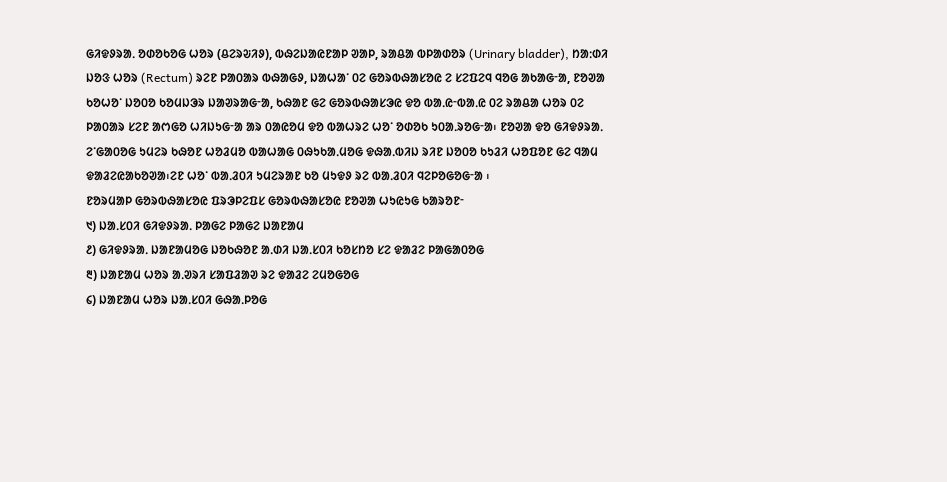ᱜᱤᱫᱽᱨᱟᱹ ᱚᱰᱚᱠᱚᱜ ᱦᱚᱨ (ᱪᱮᱨᱶᱤᱽ), ᱵᱷᱮᱡᱟᱭᱱᱟᱞ ᱣᱟᱞ, ᱨᱟᱪᱟ ᱵᱞᱟᱰᱚᱨ (Urinary bladder), ᱴᱟᱺᱰᱤ ᱡᱚᱝ ᱦᱚᱨ (Rectum) ᱨᱮᱱ ᱞᱟ᱐ᱟᱨ ᱵᱷᱟᱜᱽ, ᱡᱟᱦᱟᱸ ᱐ᱮ ᱜᱚᱨᱵᱷᱟᱥᱚᱭ ᱮ ᱥᱮᱯᱮᱧ ᱧᱚᱜ ᱟᱠᱟᱜᱼᱟ, ᱱᱚᱣᱟ ᱠᱚᱦᱚᱸ ᱡᱚ᱐ᱚ ᱠᱚᱢᱡᱳᱨ ᱡᱟᱣᱨᱟᱜᱼᱟ, ᱠᱷᱟᱱ ᱜᱮ ᱜᱚᱨᱵᱷᱟᱥᱳᱭ ᱫᱚ ᱵᱟᱹᱭᱼᱵᱟᱹᱭ ᱐ᱮ ᱨᱟᱪᱟ ᱦᱚᱨ ᱐ᱮ ᱞᱟ᱐ᱟᱨ ᱥᱮᱱ ᱟᱬᱜᱚ ᱦᱤᱡᱩᱜᱼᱟ ᱟᱨ ᱐ᱟᱭᱚᱢ ᱫᱚ ᱵᱟᱦᱨᱮ ᱦᱚᱸ ᱚᱰᱚᱠ ᱩ᱐ᱟᱹᱨᱚᱜᱼᱟ᱾ ᱱᱚᱣᱟ ᱫᱚ ᱜᱤᱫᱽᱨᱟᱹ ᱮᱸᱜᱟ᱐ᱚᱜ ᱩᱢᱮᱨ ᱠᱷᱚᱱ ᱦᱚᱲᱢᱚ ᱵᱟᱦᱟᱜ ᱐ᱷᱩᱠᱟᱹᱢᱚᱜ ᱫᱷᱟᱹᱵᱤᱡ ᱨᱤᱱ ᱡᱚ᱐ᱚ ᱠᱩᱲᱤ ᱦᱚᱯᱚᱱ ᱜᱮ ᱧᱟᱢ ᱫᱟᱲᱮᱭᱟᱠᱚᱣᱟ᱾ᱮᱱ ᱦᱚᱸ ᱵᱟᱹᱲ᱐ᱤ ᱩᱢᱮᱨᱟᱱ ᱠᱚ ᱢᱩᱫᱽ ᱨᱮ ᱵᱟᱹᱲ᱐ᱤ ᱧᱮᱞᱚᱜᱚᱜᱼᱟ ᱾
ᱱᱚᱨᱢᱟᱞ ᱜᱚᱨᱵᱷᱟᱥᱚᱭ ᱯᱨᱳᱞᱮᱯᱥ ᱜᱚᱨᱵᱷᱟᱥᱚᱭ ᱱᱚᱣᱟ ᱦᱩᱭᱩᱜ ᱠᱟᱨᱚᱱᱼ
᱑) ᱡᱟᱹᱥ᱐ᱤ ᱜᱤᱫᱽᱨᱟᱹ ᱞᱟᱜᱮ ᱞᱟᱜᱮ ᱡᱟᱱᱟᱢ
᱒) ᱜᱤᱫᱽᱨᱟᱹ ᱡᱟᱱᱟᱢᱚᱜ ᱡᱚᱠᱷᱚᱱ ᱟᱹᱰᱤ ᱡᱟᱹᱥ᱐ᱤ ᱠᱚᱥᱴᱚ ᱥᱮ ᱫᱟᱲᱮ ᱞᱟᱜᱟ᱐ᱚᱜ
᱓) ᱡᱟᱱᱟᱢ ᱦᱚᱨ ᱟᱹᱣᱨᱤ ᱥᱟᱯᱲᱟᱣ ᱨᱮ ᱫᱟᱲᱮ ᱮᱢᱚᱜᱚᱜ
᱔) ᱡᱟᱱᱟᱢ ᱦᱚᱨ ᱡᱟᱹᱥ᱐ᱤ ᱜᱷᱟᱹᱞᱚᱜ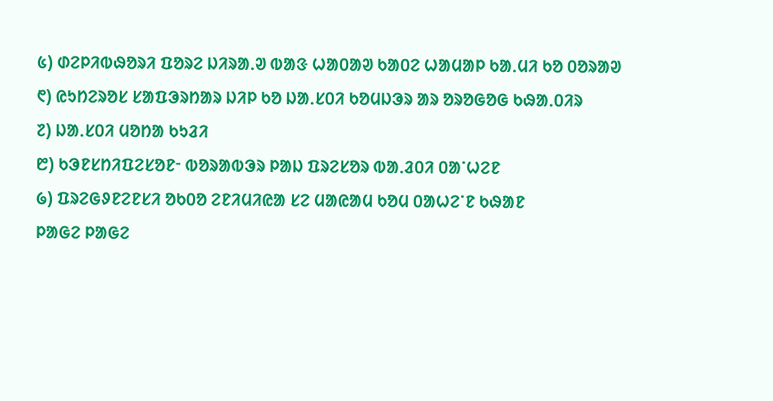᱕) ᱰᱮᱞᱤᱵᱷᱚᱨᱤ ᱯᱚᱨᱮ ᱡᱤᱨᱟᱹᱣ ᱵᱟᱝ ᱦᱟ᱐ᱟᱣ ᱠᱟ᱐ᱮ ᱦᱟᱢᱟᱞ ᱠᱟᱹᱢᱤ ᱠᱚ ᱐ᱚᱨᱟᱣ
᱖) ᱭᱩᱴᱮᱨᱚᱥ ᱥᱟᱯᱳᱨᱴᱟᱨ ᱡᱤᱞ ᱠᱚ ᱡᱟᱹᱥ᱐ᱤ ᱠᱚᱢᱡᱳᱨ ᱟᱨ ᱚᱨᱚᱜᱚᱜ ᱠᱷᱟᱹ᱐ᱤᱨ
᱗) ᱡᱟᱹᱥ᱐ᱤ ᱢᱚᱴᱟ ᱠᱩᱲᱤ
᱘) ᱠᱳᱱᱥᱴᱤᱯᱮᱥᱚᱱᱼ ᱵᱚᱨᱟᱵᱳᱨ ᱞᱟᱡ ᱯᱨᱮᱥᱚᱨ ᱵᱟᱹᱲ᱐ᱤ ᱐ᱟᱸᱦᱮᱱ
᱙) ᱯᱨᱮᱜᱽᱱᱮᱱᱥᱤ ᱚᱠ᱐ᱚ ᱮᱱᱤᱢᱤᱭᱟ ᱥᱮ ᱢᱟᱭᱟᱢ ᱠᱚᱢ ᱐ᱟᱦᱮᱸᱱ ᱠᱷᱟᱱ
ᱞᱟᱜᱮ ᱞᱟᱜᱮ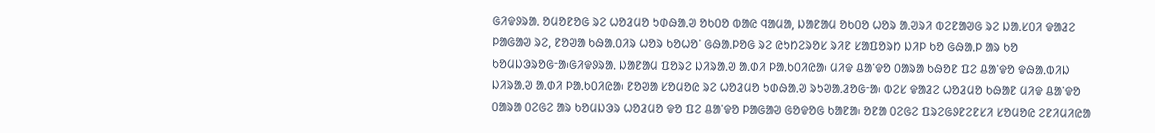ᱜᱤᱫᱽᱨᱟᱹ ᱚᱢᱚᱱᱚᱜ ᱨᱮ ᱦᱚᱲᱢᱚ ᱩᱰᱷᱟᱹᱣ ᱚᱠ᱐ᱚ ᱵᱟᱭ ᱧᱟᱢᱟ, ᱡᱟᱱᱟᱢ ᱚᱠ᱐ᱚ ᱦᱚᱨ ᱟᱹᱣᱨᱤ ᱵᱮᱱᱟᱣᱜ ᱨᱮ ᱡᱟᱹᱥ᱐ᱤ ᱫᱟᱲᱮ ᱞᱟᱜᱟᱣ ᱨᱮ, ᱱᱚᱣᱟ ᱠᱷᱟᱹ᱐ᱤᱨ ᱦᱚᱨ ᱠᱚᱦᱚᱸ ᱜᱷᱟᱹᱞᱚᱜ ᱨᱮ ᱭᱩᱴᱮᱨᱚᱥ ᱨᱤᱱ ᱥᱟᱯᱚᱨᱴ ᱡᱤᱞ ᱠᱚ ᱜᱷᱟᱹᱞ ᱟᱨ ᱠᱚ ᱠᱚᱢᱡᱳᱨᱚᱜᱼᱟ᱾ᱜᱤᱫᱽᱨᱟᱹ ᱡᱟᱱᱟᱢ ᱯᱚᱨᱮ ᱡᱤᱨᱟᱹᱣ ᱟᱹᱰᱤ ᱞᱟᱹᱠ᱐ᱤᱭᱟ᱾ ᱢᱤᱫ ᱪᱟᱸᱫᱚ ᱐ᱟᱨᱟ ᱠᱷᱚᱱ ᱯᱮ ᱪᱟᱸᱫᱚ ᱫᱷᱟᱹᱵᱤᱡ ᱡᱤᱨᱟᱹᱣ ᱟᱹᱰᱤ ᱞᱟᱹᱠ᱐ᱤᱭᱟ᱾ ᱱᱚᱣᱟ ᱥᱚᱢᱚᱭ ᱨᱮ ᱦᱚᱲᱢᱚ ᱩᱰᱷᱟᱹᱣ ᱨᱩᱣᱟᱹᱲᱚᱜᱼᱟ᱾ ᱵᱮᱥ ᱫᱟᱲᱮ ᱦᱚᱲᱢᱚ ᱠᱷᱟᱱ ᱢᱤᱫ ᱪᱟᱸᱫᱚ ᱐ᱟᱨᱟ ᱐ᱮᱜᱮ ᱟᱨ ᱠᱚᱢᱡᱳᱨ ᱦᱚᱲᱢᱚ ᱫᱚ ᱯᱮ ᱪᱟᱸᱫᱚ ᱞᱟᱜᱟᱣ ᱜᱚᱫᱚᱜ ᱠᱟᱱᱟ᱾ ᱚᱱᱟ ᱐ᱮᱜᱮ ᱯᱨᱮᱜᱽᱱᱮᱱᱥᱤ ᱥᱚᱢᱚᱭ ᱮᱱᱤᱢᱤᱭᱟ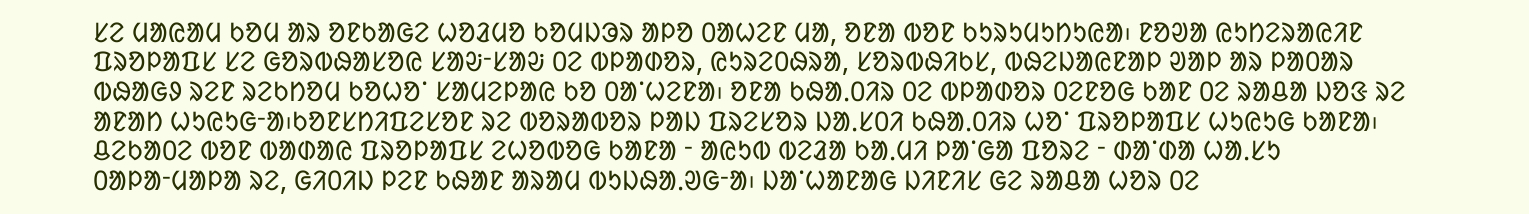ᱥᱮ ᱢᱟᱭᱟᱢ ᱠᱚᱢ ᱟᱨ ᱚᱱᱠᱟᱜᱮ ᱦᱚᱲᱢᱚ ᱠᱚᱢᱡᱳᱨ ᱟᱞᱚ ᱐ᱟᱦᱮᱱ ᱢᱟ, ᱚᱱᱟ ᱵᱚᱱ ᱠᱩᱨᱩᱢᱩᱴᱩᱭᱟ᱾ ᱱᱚᱣᱟ ᱭᱩᱴᱮᱨᱟᱭᱤᱱ ᱯᱨᱚᱞᱟᱯᱥ ᱥᱮ ᱜᱚᱨᱵᱷᱟᱥᱚᱭ ᱥᱟᱶᱼᱥᱟᱶ ᱐ᱮ ᱵᱞᱟᱰᱚᱨ, ᱭᱩᱨᱮ᱐ᱷᱨᱟ, ᱥᱚᱨᱵᱷᱤᱠᱥ, ᱵᱷᱮᱡᱟᱭᱱᱟᱞ ᱣᱟᱞ ᱟᱨ ᱞᱟ᱐ᱟᱨ ᱵᱷᱟᱜᱽ ᱨᱮᱱ ᱨᱮᱠᱴᱚᱢ ᱠᱚᱦᱚᱸ ᱥᱟᱢᱮᱞᱟᱭ ᱠᱚ ᱐ᱟᱸᱦᱮᱱᱟ᱾ ᱚᱱᱟ ᱠᱷᱟᱹ᱐ᱤᱨ ᱐ᱮ ᱵᱞᱟᱰᱚᱨ ᱐ᱮᱱᱚᱜ ᱠᱟᱱ ᱐ᱮ ᱨᱟᱪᱟ ᱡᱚᱝ ᱨᱮ ᱟᱱᱟᱴ ᱦᱩᱭᱩᱜᱼᱟ᱾ᱠᱚᱱᱥᱴᱤᱯᱮᱥᱚᱱ ᱨᱮ ᱵᱚᱨᱟᱵᱚᱨ ᱞᱟᱡ ᱯᱨᱮᱥᱚᱨ ᱡᱟᱹᱥ᱐ᱤ ᱠᱷᱟᱹ᱐ᱤᱨ ᱦᱚᱸ ᱯᱨᱚᱞᱟᱯᱥ ᱦᱩᱭᱩᱜ ᱠᱟᱱᱟ᱾ ᱪᱮᱠᱟ᱐ᱮ ᱵᱚᱱ ᱵᱟᱰᱟᱭ ᱯᱨᱚᱞᱟᱯᱥ ᱮᱦᱚᱵᱚᱜ ᱠᱟᱱᱟ ᱼ ᱟᱭᱩᱵ ᱵᱮᱲᱟ ᱠᱟᱹᱢᱤ ᱞᱟᱸᱜᱟ ᱯᱚᱨᱮ ᱼ ᱰᱟᱸᱰᱟ ᱦᱟᱹᱥᱩ ᱐ᱟᱞᱟᱼᱢᱟᱞᱟ ᱨᱮ, ᱜᱤ᱐ᱤᱡ ᱞᱮᱱ ᱠᱷᱟᱱ ᱟᱨᱟᱢ ᱵᱩᱡᱷᱟᱹᱣᱜᱼᱟ᱾ ᱡᱟᱸᱦᱟᱱᱟᱜ ᱡᱤᱱᱤᱥ ᱜᱮ ᱨᱟᱪᱟ ᱦᱚᱨ ᱐ᱮ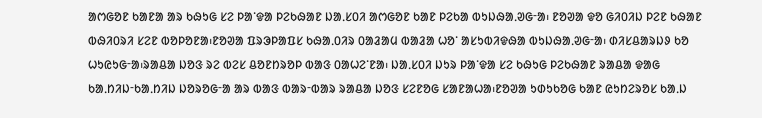ᱟᱬᱜᱚᱱ ᱠᱟᱱᱟ ᱟᱨ ᱠᱷᱩᱜ ᱥᱮ ᱞᱟᱸᱫᱟ ᱞᱮᱠᱷᱟᱱ ᱡᱟᱹᱥ᱐ᱤ ᱟᱬᱜᱚᱱ ᱠᱟᱱ ᱞᱮᱠᱟ ᱵᱩᱡᱷᱟᱹᱣᱜᱼᱟ᱾ ᱱᱚᱣᱟ ᱫᱚ ᱜᱤ᱐ᱤᱡ ᱞᱮᱱ ᱠᱷᱟᱱ ᱵᱷᱤ᱐ᱨᱤ ᱥᱮᱱ ᱵᱚᱞᱚᱱᱟ᱾ᱱᱚᱣᱟ ᱯᱨᱳᱞᱟᱯᱥ ᱠᱷᱟᱹ᱐ᱤᱨ ᱐ᱟᱲᱟᱢ ᱵᱟᱲᱟ ᱦᱚᱸ ᱟᱥᱩᱵᱤᱫᱷᱟ ᱵᱩᱡᱷᱟᱹᱣᱜᱼᱟ᱾ ᱰᱤᱥᱪᱟᱨᱡᱽ ᱠᱚ ᱦᱩᱭᱩᱜᱼᱟ᱾ᱨᱟᱪᱟ ᱡᱚᱝ ᱨᱮ ᱵᱮᱥ ᱪᱚᱱᱴᱨᱚᱞ ᱵᱟᱝ ᱐ᱟᱦᱮᱸᱱᱟ᱾ ᱡᱟᱹᱥ᱐ᱤ ᱡᱩᱨ ᱞᱟᱸᱫᱟ ᱥᱮ ᱠᱷᱩᱜ ᱞᱮᱠᱷᱟᱱ ᱨᱟᱪᱟ ᱫᱟᱜ ᱠᱟᱹᱴᱤᱡᱼᱠᱟᱹᱴᱤᱡ ᱡᱚᱨᱚᱜᱼᱟ ᱟᱨ ᱵᱟᱝ ᱵᱟᱨᱼᱵᱟᱨ ᱨᱟᱪᱟ ᱡᱚᱝ ᱥᱮᱱᱚᱜ ᱥᱟᱱᱟᱦᱟ᱾ᱱᱚᱣᱟ ᱩᱰᱩᱠᱚᱜ ᱠᱟᱱ ᱭᱩᱴᱮᱨᱚᱥ ᱠᱟᱹᱡ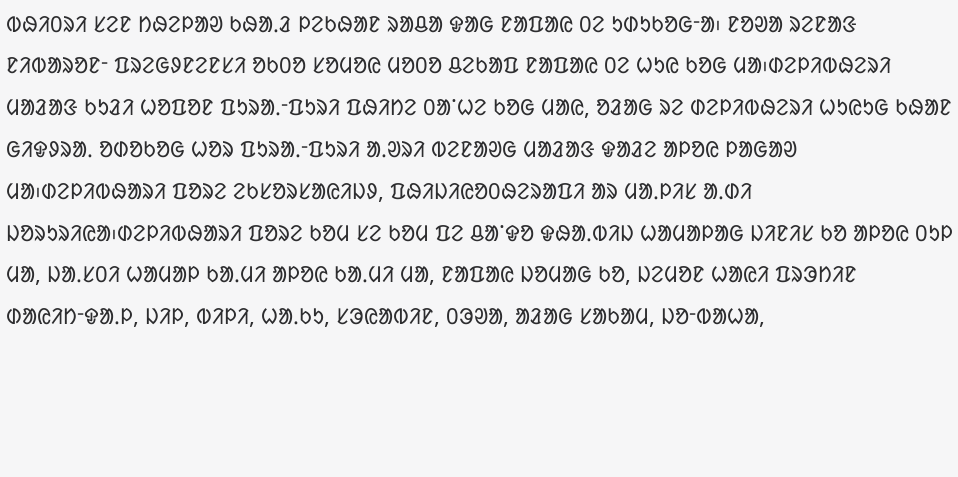ᱵᱷᱤ᱐ᱨᱤ ᱥᱮᱱ ᱴᱷᱮᱞᱟᱣ ᱠᱷᱟᱹᱲ ᱞᱮᱠᱷᱟᱱ ᱨᱟᱪᱟ ᱫᱟᱜ ᱱᱟᱯᱟᱭ ᱐ᱮ ᱩᱰᱩᱠᱚᱜᱼᱟ᱾ ᱱᱚᱣᱟ ᱨᱮᱱᱟᱝ ᱱᱤᱵᱟᱨᱚᱱᱼ ᱯᱨᱮᱜᱽᱱᱮᱱᱥᱤ ᱚᱠ᱐ᱚ ᱥᱚᱢᱚᱭ ᱢᱚ᱐ᱚ ᱪᱮᱠᱟᱯ ᱱᱟᱯᱟᱭ ᱐ᱮ ᱦᱩᱭ ᱠᱚᱜ ᱢᱟ᱾ᱰᱮᱞᱤᱵᱷᱮᱨᱤ ᱢᱟᱲᱟᱝ ᱠᱩᱲᱤ ᱦᱚᱯᱚᱱ ᱯᱩᱨᱟᱹᱼᱯᱩᱨᱤ ᱯᱷᱤᱴᱮ ᱐ᱟᱸᱦᱮ ᱠᱚᱜ ᱢᱟᱭ, ᱚᱲᱟᱜ ᱨᱮ ᱰᱮᱞᱤᱵᱷᱮᱨᱤ ᱦᱩᱭᱩᱜ ᱠᱷᱟᱱ ᱜᱤᱫᱽᱨᱟᱹ ᱚᱰᱚᱠᱚᱜ ᱦᱚᱨ ᱯᱩᱨᱟᱹᱼᱯᱩᱨᱤ ᱟᱹᱣᱨᱤ ᱵᱮᱱᱟᱣᱜ ᱢᱟᱲᱟᱝ ᱫᱟᱲᱮ ᱟᱞᱚᱭ ᱞᱟᱜᱟᱣ ᱢᱟ᱾ᱰᱮᱞᱤᱵᱷᱟᱨᱤ ᱯᱚᱨᱮ ᱮᱠᱥᱚᱨᱥᱟᱭᱤᱡᱽ, ᱯᱷᱤᱡᱤᱭᱚ᱐ᱷᱮᱨᱟᱯᱤ ᱟᱨ ᱢᱟᱹᱞᱤᱥ ᱟᱹᱰᱤ ᱡᱚᱨᱩᱨᱤᱭᱟ᱾ᱰᱮᱞᱤᱵᱷᱟᱨᱤ ᱯᱚᱨᱮ ᱠᱚᱢ ᱥᱮ ᱠᱚᱢ ᱯᱮ ᱪᱟᱸᱫᱚ ᱫᱷᱟᱹᱵᱤᱡ ᱦᱟᱢᱟᱞᱟᱜ ᱡᱤᱱᱤᱥ ᱠᱚ ᱟᱞᱚᱭ ᱐ᱩᱞ ᱢᱟ, ᱡᱟᱹᱥ᱐ᱤ ᱦᱟᱢᱟᱞ ᱠᱟᱹᱢᱤ ᱟᱞᱚᱭ ᱠᱟᱹᱢᱤ ᱢᱟ, ᱱᱟᱯᱟᱭ ᱡᱚᱢᱟᱜ ᱠᱚ, ᱡᱮᱢᱚᱱ ᱦᱟᱭᱤ ᱯᱨᱳᱴᱤᱱ ᱰᱟᱭᱤᱴᱼᱫᱟᱹᱞ, ᱡᱤᱞ, ᱵᱤᱞᱤ, ᱦᱟᱹᱠᱩ, ᱥᱳᱭᱟᱵᱤᱱ, ᱐ᱳᱣᱟ, ᱟᱲᱟᱜ ᱥᱟᱠᱟᱢ, ᱡᱚᱼᱵᱟᱦᱟ,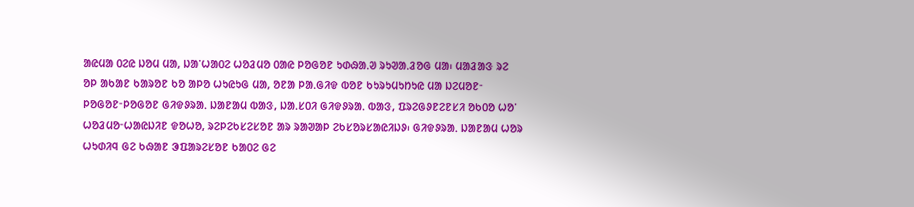ᱟᱭᱢᱟ ᱐ᱮᱭ ᱡᱚᱢ ᱢᱟ, ᱡᱟᱸᱦᱟ᱐ᱮ ᱦᱚᱲᱢᱚ ᱐ᱟᱭ ᱞᱚᱜᱚᱱ ᱩᱰᱷᱟᱹᱣ ᱨᱩᱣᱟᱹᱲᱚᱜ ᱢᱟ᱾ ᱢᱟᱲᱟᱝ ᱨᱮ ᱚᱞ ᱟᱠᱟᱱ ᱠᱟᱨᱚᱱ ᱠᱚ ᱟᱞᱚ ᱦᱩᱭᱩᱜ ᱢᱟ, ᱚᱱᱟ ᱞᱟᱹᱜᱤᱫ ᱵᱚᱱ ᱠᱩᱨᱩᱢᱩᱴᱩᱭ ᱢᱟ ᱡᱮᱢᱚᱱᱼ ᱞᱚᱜᱚᱱᱼᱞᱚᱜᱚᱱ ᱜᱤᱫᱽᱨᱟᱹ ᱡᱟᱱᱟᱢ ᱵᱟᱝ, ᱡᱟᱹᱥ᱐ᱤ ᱜᱤᱫᱽᱨᱟᱹ ᱵᱟᱝ, ᱯᱨᱮᱜᱽᱱᱮᱱᱥᱤ ᱚᱠ᱐ᱚ ᱦᱚᱸ ᱦᱚᱲᱢᱚᱼᱦᱟᱭᱡᱤᱱ ᱫᱚᱦᱚ, ᱨᱮᱞᱮᱠᱥᱮᱥᱚᱱ ᱟᱨ ᱨᱟᱣᱟᱞ ᱮᱠᱥᱚᱨᱥᱟᱭᱤᱡᱽ᱾ ᱜᱤᱫᱽᱨᱟᱹ ᱡᱟᱱᱟᱢ ᱦᱚᱨ ᱦᱩᱰᱤᱧ ᱜᱮ ᱠᱷᱟᱱ ᱳᱯᱟᱨᱮᱥᱚᱱ ᱠᱟ᱐ᱮ ᱜᱮ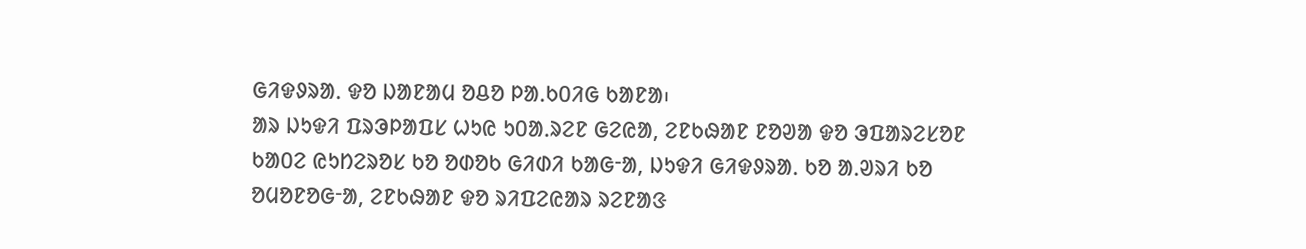ᱜᱤᱫᱽᱨᱟᱹ ᱫᱚ ᱡᱟᱱᱟᱢ ᱚᱪᱚ ᱞᱟᱹᱠ᱐ᱤᱜ ᱠᱟᱱᱟ᱾
ᱟᱨ ᱡᱩᱫᱤ ᱯᱨᱳᱞᱟᱯᱥ ᱦᱩᱭ ᱩ᱐ᱟᱹᱨᱮᱱ ᱜᱮᱭᱟ, ᱮᱱᱠᱷᱟᱱ ᱱᱚᱣᱟ ᱫᱚ ᱳᱯᱟᱨᱮᱥᱚᱱ ᱠᱟ᱐ᱮ ᱭᱩᱴᱮᱨᱚᱥ ᱠᱚ ᱚᱰᱚᱠ ᱜᱤᱰᱤ ᱠᱟᱜᱼᱟ, ᱡᱩᱫᱤ ᱜᱤᱫᱽᱨᱟᱹ ᱠᱚ ᱟᱹᱣᱨᱤ ᱠᱚ ᱚᱢᱚᱱᱚᱜᱼᱟ, ᱮᱱᱠᱷᱟᱱ ᱫᱚ ᱨᱤᱯᱮᱭᱟᱨ ᱨᱮᱱᱟᱝ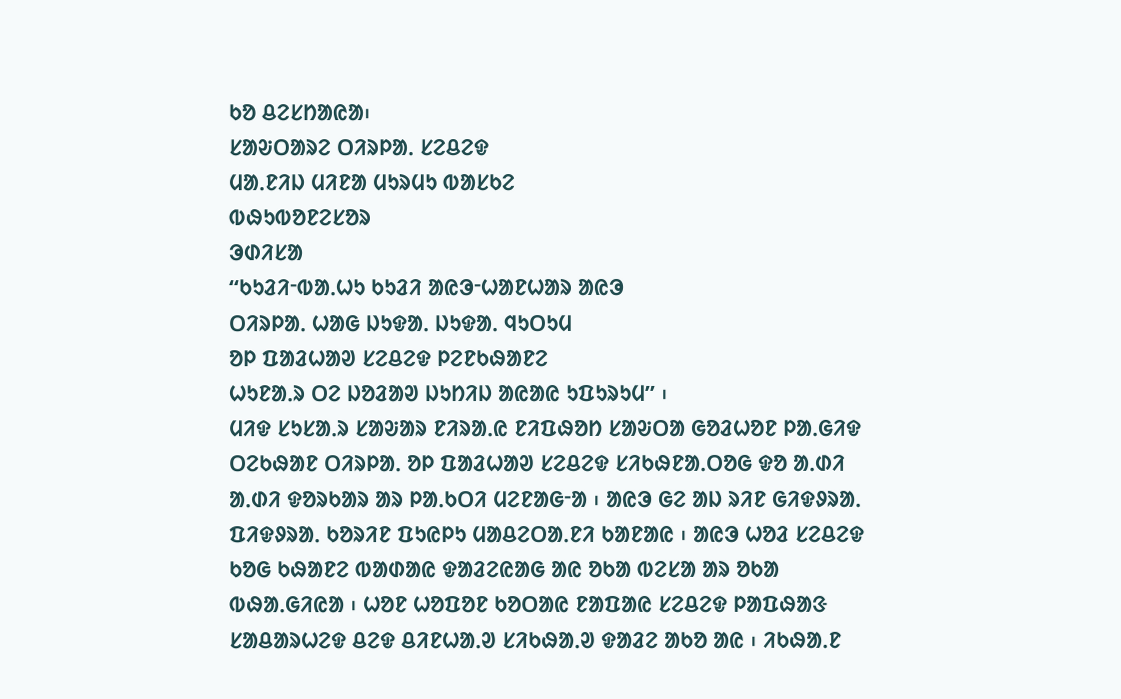ᱠᱚ ᱪᱮᱥᱴᱟᱭᱟ᱾
ᱥᱟᱶᱛᱟᱨᱮ ᱛᱤᱨᱞᱟᱹ ᱥᱮᱪᱮᱫ
ᱢᱟᱹᱱᱤᱡ ᱢᱤᱱᱟ ᱢᱩᱨᱢᱩ ᱵᱟᱥᱠᱮ
ᱵᱷᱩᱵᱚᱱᱮᱥᱚᱨ
ᱳᱰᱤᱥᱟ
“ᱠᱩᱲᱤᱼᱵᱟᱹᱦᱩ ᱠᱩᱲᱤ ᱟᱭᱳᱼᱦᱟᱱᱦᱟᱨ ᱟᱭᱳ
ᱛᱤᱨᱞᱟᱹ ᱦᱟᱜ ᱡᱩᱫᱟᱹ ᱡᱩᱫᱟᱹ ᱧᱩᱛᱩᱢ
ᱚᱞ ᱯᱟᱲᱦᱟᱣ ᱥᱮᱪᱮᱫ ᱞᱮᱱᱠᱷᱟᱱᱮ
ᱦᱩᱱᱟᱹᱨ ᱛᱮ ᱡᱚᱲᱟᱣ ᱡᱩᱴᱤᱡ ᱟᱭᱟᱭ ᱩᱯᱩᱨᱩᱢ” ᱾
ᱢᱤᱫ ᱥᱩᱥᱟᱹᱨ ᱥᱟᱶᱟᱨ ᱱᱤᱨᱟᱹᱭ ᱱᱤᱯᱷᱚᱴ ᱥᱟᱶᱛᱟ ᱜᱚᱲᱦᱚᱱ ᱞᱟᱹᱜᱤᱫ ᱛᱮᱠᱷᱟᱱ ᱛᱤᱨᱞᱟᱹ ᱚᱞ ᱯᱟᱲᱦᱟᱣ ᱥᱮᱪᱮᱫ ᱥᱤᱠᱷᱱᱟᱹᱛᱚᱜ ᱫᱚ ᱟᱹᱰᱤ ᱟᱹᱰᱤ ᱫᱚᱨᱠᱟᱨ ᱟᱨ ᱞᱟᱹᱠᱛᱤ ᱢᱮᱱᱟᱜᱼᱟ ᱾ ᱟᱭᱳ ᱜᱮ ᱟᱡ ᱨᱤᱱ ᱜᱤᱫᱽᱨᱟᱹ ᱯᱤᱫᱽᱨᱟᱹ ᱠᱚᱨᱤᱱ ᱯᱩᱭᱞᱩ ᱢᱟᱪᱮᱛᱟᱹᱱᱤ ᱠᱟᱱᱟᱭ ᱾ ᱟᱭᱳ ᱦᱚᱲ ᱥᱮᱪᱮᱫ ᱠᱚᱜ ᱠᱷᱟᱱᱮ ᱵᱟᱰᱟᱭ ᱫᱟᱲᱮᱭᱟᱜ ᱟᱭ ᱚᱠᱟ ᱵᱮᱥᱟ ᱟᱨ ᱚᱠᱟ ᱵᱷᱟᱹᱜᱤᱭᱟ ᱾ ᱦᱚᱱ ᱦᱚᱯᱚᱱ ᱠᱚᱛᱟᱭ ᱱᱟᱯᱟᱭ ᱥᱮᱪᱮᱫ ᱞᱟᱯᱷᱟᱝ ᱥᱟᱪᱟᱨᱦᱮᱫ ᱪᱮᱫ ᱪᱤᱱᱦᱟᱹᱣ ᱥᱤᱠᱷᱟᱹᱣ ᱫᱟᱲᱮ ᱟᱠᱚ ᱟᱭ ᱾ ᱤᱠᱷᱟᱹᱱ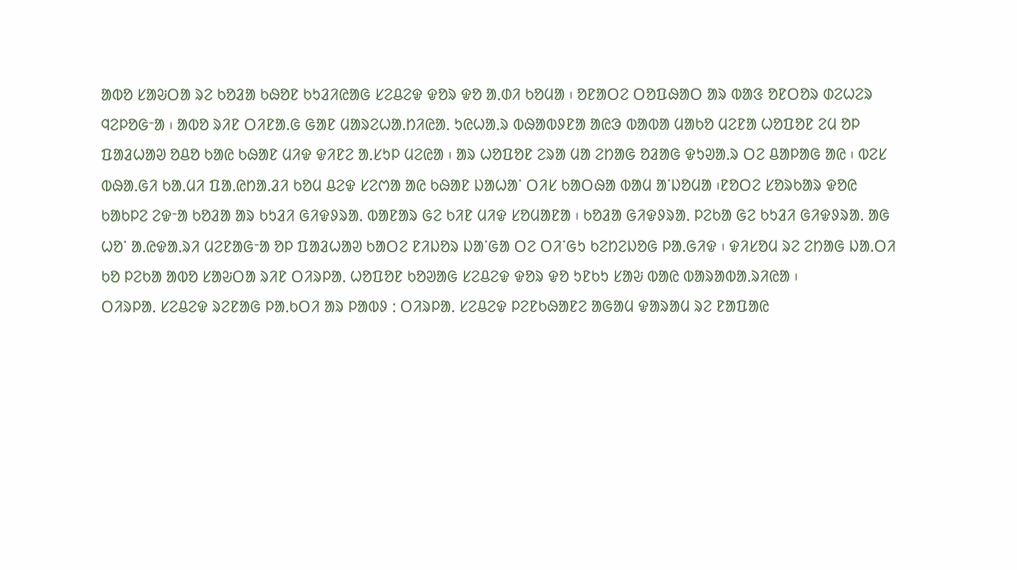ᱟᱵᱚ ᱥᱟᱶᱛᱟ ᱨᱮ ᱠᱚᱲᱟ ᱠᱷᱚᱱ ᱠᱩᱲᱤᱭᱟᱜ ᱥᱮᱪᱮᱫ ᱫᱚᱨ ᱫᱚ ᱟᱹᱰᱤ ᱠᱚᱢᱟ ᱾ ᱚᱱᱟᱛᱮ ᱛᱚᱯᱷᱟᱛ ᱟᱨ ᱵᱟᱝ ᱚᱱᱛᱚᱨ ᱰᱮᱦᱮᱨ ᱧᱮᱞᱚᱜᱼᱟ ᱾ ᱟᱵᱚ ᱨᱤᱱ ᱛᱤᱱᱟ.ᱜ ᱜᱟᱱ ᱢᱟᱨᱮᱦᱟᱹᱴᱤᱭᱟᱹ ᱩᱭᱦᱟᱹᱨ ᱵᱷᱟᱵᱽᱱᱟ ᱟᱭᱳ ᱵᱟᱵᱟ ᱢᱟᱠᱚ ᱢᱮᱱᱟ ᱦᱚᱯᱚᱱ ᱮᱢ ᱚᱞ ᱯᱟᱲᱦᱟᱣ ᱚᱪᱚ ᱠᱟᱭ ᱠᱷᱟᱱ ᱢᱤᱫ ᱫᱤᱱᱮ ᱟᱹᱥᱩᱞ ᱢᱮᱭᱟ ᱾ ᱟᱨ ᱦᱚᱯᱚᱱ ᱮᱨᱟ ᱢᱟ ᱮᱴᱟᱜ ᱚᱲᱟᱜ ᱫᱩᱣᱟᱹᱨ ᱛᱮ ᱪᱟᱞᱟᱜ ᱟᱭ ᱾ ᱵᱮᱥ ᱵᱷᱟ.ᱜᱤ ᱠᱟᱹᱢᱤ ᱯᱟᱹᱭᱴᱟᱹᱲᱤ ᱠᱚᱢ ᱪᱮᱫ ᱥᱮᱬᱟ ᱟᱭ ᱠᱷᱟᱱ ᱡᱟᱦᱟᱸ ᱛᱤᱥ ᱠᱟᱛᱷᱟ ᱵᱟᱢ ᱟᱸᱡᱚᱢᱟ ᱾ᱱᱚᱛᱮ ᱥᱚᱨᱠᱟᱨ ᱫᱚᱭ ᱠᱟᱠᱞᱮ ᱮᱫᱼᱟ ᱠᱚᱲᱟ ᱟᱨ ᱠᱩᱲᱤ ᱜᱤᱫᱽᱨᱟᱹ ᱵᱟᱱᱟᱨ ᱜᱮ ᱠᱤᱱ ᱢᱤᱫ ᱥᱚᱢᱟᱱᱟ ᱾ ᱠᱚᱲᱟ ᱜᱤᱫᱽᱨᱟᱹ ᱞᱮᱠᱟ ᱜᱮ ᱠᱩᱲᱤ ᱜᱤᱫᱽᱨᱟᱹ ᱟᱜ ᱦᱚᱸ ᱟᱹᱭᱫᱟᱹᱨᱤ ᱢᱮᱱᱟᱜᱼᱟ ᱚᱞ ᱯᱟᱲᱦᱟᱣ ᱠᱟᱛᱮ ᱱᱤᱡᱚᱨ ᱡᱟᱸᱜᱟ ᱛᱮ ᱛᱤᱸᱜᱩ ᱠᱮᱴᱮᱡᱚᱜ ᱞᱟᱹᱜᱤᱫ ᱾ ᱫᱤᱥᱚᱢ ᱨᱮ ᱮᱴᱟᱜ ᱡᱟᱹᱛᱤ ᱠᱚ ᱞᱮᱠᱟ ᱟᱵᱚ ᱥᱟᱶᱛᱟ ᱨᱤᱱ ᱛᱤᱨᱞᱟᱹ ᱦᱚᱯᱚᱱ ᱠᱚᱣᱟᱜ ᱥᱮᱪᱮᱫ ᱫᱚᱨ ᱫᱚ ᱩᱱᱠᱩ ᱥᱟᱶ ᱵᱟᱭ ᱵᱟᱨᱟᱵᱟᱹᱨᱤᱭᱟ ᱾
ᱛᱤᱨᱞᱟᱹ ᱥᱮᱪᱮᱫ ᱨᱮᱱᱟᱜ ᱞᱟᱹᱠᱛᱤ ᱟᱨ ᱞᱟᱵᱽ ᱺ ᱛᱤᱨᱞᱟᱹ ᱥᱮᱪᱮᱫ ᱞᱮᱱᱠᱷᱟᱱᱮ ᱟᱜᱟᱢ ᱫᱟᱨᱟᱢ ᱨᱮ ᱱᱟᱯᱟᱭ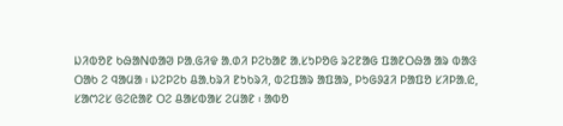ᱡᱤᱵᱚᱱ ᱠᱷᱟNᱰᱟᱣ ᱞᱟᱹᱜᱤᱫ ᱟᱹᱰᱤ ᱞᱮᱠᱟᱱ ᱟᱹᱥᱩᱞᱚᱜ ᱨᱮᱱᱟᱜ ᱯᱟᱱᱛᱷᱟ ᱟᱨ ᱵᱟᱝ ᱛᱟᱠ ᱮ ᱧᱟᱢᱟ ᱾ ᱡᱮᱞᱮᱠ ᱪᱟᱹᱠᱨᱤ ᱱᱩᱠᱨᱤ, ᱵᱮᱯᱟᱨ ᱟᱯᱟᱨ, ᱞᱩᱜᱽᱲᱤ ᱞᱟᱯᱚ ᱥᱤᱞᱟᱹᱭ, ᱥᱟᱬᱮᱥ ᱜᱮᱭᱟᱱ ᱛᱮ ᱪᱟᱥᱵᱟᱥ ᱮᱢᱟᱱ ᱾ ᱟᱵᱚ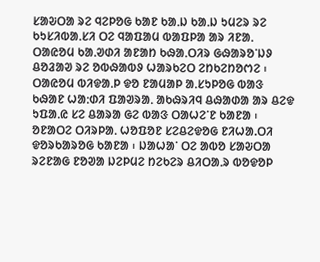ᱥᱟᱶᱛᱟ ᱨᱮ ᱧᱮᱞᱚᱜ ᱠᱟᱱ ᱠᱟᱹᱡ ᱠᱟᱹᱡ ᱩᱢᱮᱨ ᱨᱮ ᱠᱩᱥᱤᱵᱟᱹᱥᱤ ᱛᱮ ᱧᱟᱯᱟᱢ ᱵᱟᱯᱞᱟ ᱟᱨ ᱤᱱᱟᱹ ᱛᱟᱭᱚᱢ ᱠᱟᱹᱣᱰᱤ ᱟᱱᱟᱴ ᱠᱷᱟᱹᱛᱤᱨ ᱜᱷᱟᱨᱚᱸᱡᱽ ᱪᱚᱲᱟᱣ ᱨᱮ ᱚᱵᱷᱟᱵᱽ ᱦᱟᱨᱠᱮᱛ ᱮᱴᱠᱮᱴᱚᱬᱮ ᱾ ᱛᱟᱭᱚᱢ ᱵᱤᱫᱟᱹᱞ ᱫᱚ ᱱᱟᱢᱟᱞ ᱟᱹᱥᱩᱞᱚᱜ ᱵᱟᱝ ᱠᱷᱟᱱ ᱦᱟᱺᱰᱤ ᱯᱟᱣᱨᱟᱹ ᱟᱠᱷᱨᱤᱧ ᱪᱷᱟᱰᱟ ᱟᱨ ᱪᱮᱫ ᱩᱯᱟᱹᱭ ᱥᱮ ᱪᱟᱨᱟ ᱜᱮ ᱵᱟᱝ ᱛᱟᱦᱮᱸᱱ ᱠᱟᱱᱟ ᱾ ᱚᱱᱟᱛᱮ ᱛᱤᱨᱞᱟᱹ ᱦᱚᱯᱚᱱ ᱥᱮᱪᱮᱫᱚᱜ ᱱᱤᱦᱟ.ᱛᱤ ᱫᱚᱨᱠᱟᱨᱚᱜ ᱠᱟᱱᱟ ᱾ ᱡᱟᱦᱟᱸ ᱛᱮ ᱟᱵᱚ ᱥᱟᱶᱛᱟ ᱨᱮᱱᱟᱜ ᱱᱚᱣᱟ ᱡᱮᱞᱢᱮ ᱴᱮᱠᱮᱨ ᱪᱤᱛᱟᱹᱨ ᱵᱚᱫᱚᱞ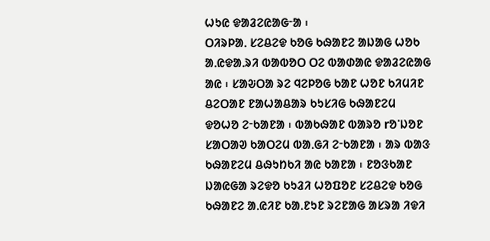ᱦᱩᱭ ᱫᱟᱲᱮᱭᱟᱜᱼᱟ ᱾
ᱛᱤᱨᱞᱟᱹ ᱥᱮᱪᱮᱫ ᱠᱚᱜ ᱠᱷᱟᱱᱮ ᱟᱡᱟᱜ ᱦᱚᱠ ᱟᱹᱭᱫᱟᱹᱨᱤ ᱵᱟᱵᱚᱛ ᱛᱮ ᱵᱟᱰᱟᱭ ᱫᱟᱲᱮᱭᱟᱜ ᱟᱭ ᱾ ᱥᱟᱶᱛᱟ ᱨᱮ ᱧᱮᱞᱚᱜ ᱠᱟᱱ ᱦᱚᱱ ᱠᱤᱢᱤᱱ ᱪᱮᱛᱟᱱ ᱱᱟᱦᱟᱪᱟᱨ ᱠᱩᱥᱤᱜ ᱠᱷᱟᱱᱮᱢ ᱫᱚᱦᱚ ᱮᱼᱠᱟᱱᱟ ᱾ ᱵᱟᱠᱷᱟᱱ ᱵᱟᱨᱚ rᱚᱸᱡᱚᱱ ᱥᱟᱛᱟᱣ ᱠᱟᱛᱮᱢ ᱵᱟᱹᱜᱤ ᱮᱼᱠᱟᱱᱟ ᱾ ᱟᱨ ᱵᱟᱝ ᱠᱷᱟᱱᱮᱢ ᱪᱷᱩᱴᱠᱤ ᱟᱭ ᱠᱟᱱᱟ ᱾ ᱱᱚᱝᱠᱟᱱ ᱡᱟᱭᱜᱟ ᱨᱮᱫᱚ ᱠᱩᱲᱤ ᱦᱚᱯᱚᱱ ᱥᱮᱪᱮᱫ ᱠᱚᱜ ᱠᱷᱟᱱᱮ ᱟᱹᱭᱤᱱ ᱠᱟᱹᱱᱩᱱ ᱨᱮᱱᱟᱜ ᱟᱥᱨᱟ ᱤᱫᱤ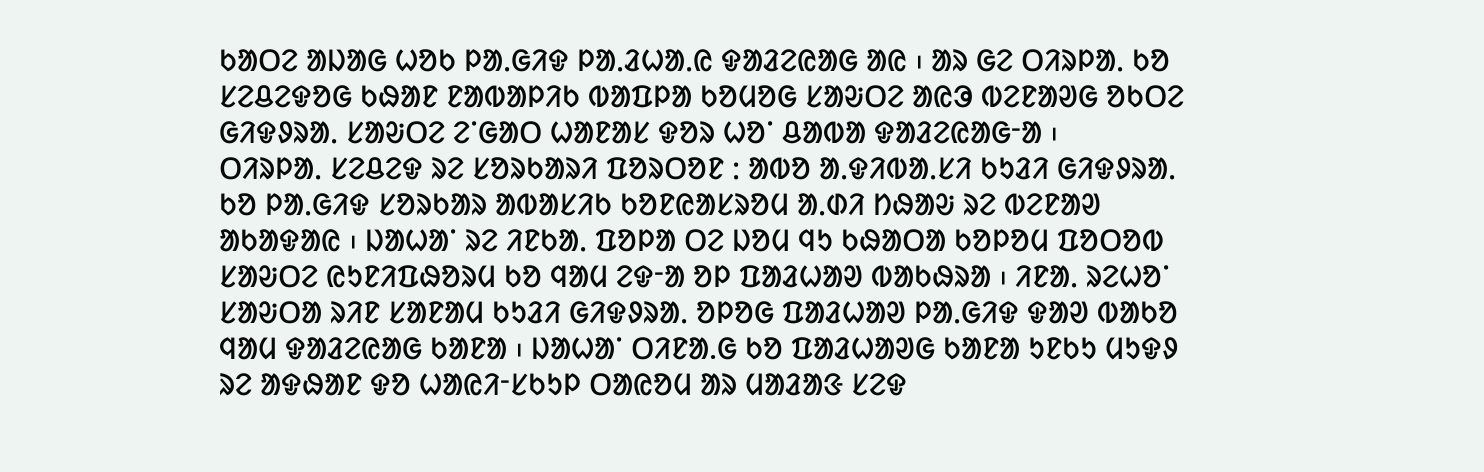ᱠᱟᱛᱮ ᱟᱡᱟᱜ ᱦᱚᱠ ᱞᱟᱹᱜᱤᱫ ᱞᱟᱹᱲᱦᱟᱹᱭ ᱫᱟᱲᱮᱭᱟᱜ ᱟᱭ ᱾ ᱟᱨ ᱜᱮ ᱛᱤᱨᱞᱟᱹ ᱠᱚ ᱥᱮᱪᱮᱫᱚᱜ ᱠᱷᱟᱱ ᱱᱟᱵᱟᱞᱤᱠ ᱵᱟᱯᱞᱟ ᱠᱚᱢᱚᱜ ᱥᱟᱶᱛᱮ ᱟᱭᱳ ᱵᱮᱱᱟᱣᱜ ᱚᱠᱛᱮ ᱜᱤᱫᱽᱨᱟᱹ ᱥᱟᱶᱛᱮ ᱮᱸᱜᱟᱛ ᱦᱟᱱᱟᱥ ᱫᱚᱨ ᱦᱚᱸ ᱪᱟᱵᱟ ᱫᱟᱲᱮᱭᱟᱜᱼᱟ ᱾
ᱛᱤᱨᱞᱟᱹ ᱥᱮᱪᱮᱫ ᱨᱮ ᱥᱚᱨᱠᱟᱨᱤ ᱯᱚᱨᱛᱚᱱ ᱺ ᱟᱵᱚ ᱟᱹᱫᱤᱵᱟᱹᱥᱤ ᱠᱩᱲᱤ ᱜᱤᱫᱽᱨᱟᱹ ᱠᱚ ᱞᱟᱹᱜᱤᱫ ᱥᱚᱨᱠᱟᱨ ᱟᱵᱟᱥᱤᱠ ᱠᱚᱱᱭᱟᱥᱨᱚᱢ ᱟᱹᱰᱤ ᱴᱷᱟᱶ ᱨᱮ ᱵᱮᱱᱟᱣ ᱟᱠᱟᱫᱟᱭ ᱾ ᱡᱟᱦᱟᱸ ᱨᱮ ᱤᱱᱠᱟᱹ ᱯᱚᱞᱟ ᱛᱮ ᱡᱚᱢ ᱧᱩ ᱠᱷᱟᱛᱟ ᱠᱚᱞᱚᱢ ᱯᱚᱛᱚᱵ ᱥᱟᱶᱛᱮ ᱭᱩᱱᱤᱯᱷᱚᱨᱢ ᱠᱚ ᱧᱟᱢ ᱮᱫᱼᱟ ᱚᱞ ᱯᱟᱲᱦᱟᱣ ᱵᱟᱠᱷᱨᱟ ᱾ ᱤᱱᱟᱹ ᱨᱮᱦᱚᱸ ᱥᱟᱶᱛᱟ ᱨᱤᱱ ᱥᱟᱱᱟᱢ ᱠᱩᱲᱤ ᱜᱤᱫᱽᱨᱟᱹ ᱚᱞᱚᱜ ᱯᱟᱲᱦᱟᱣ ᱞᱟᱹᱜᱤᱫ ᱫᱟᱣ ᱵᱟᱠᱚ ᱧᱟᱢ ᱫᱟᱲᱮᱭᱟᱜ ᱠᱟᱱᱟ ᱾ ᱡᱟᱦᱟᱸ ᱛᱤᱱᱟ.ᱜ ᱠᱚ ᱯᱟᱲᱦᱟᱣᱜ ᱠᱟᱱᱟ ᱩᱱᱠᱩ ᱢᱩᱫᱽ ᱨᱮ ᱟᱫᱷᱟᱱ ᱫᱚ ᱦᱟᱭᱤᱼᱥᱠᱩᱞ ᱛᱟᱭᱚᱢ ᱟᱨ ᱢᱟᱲᱟᱝ ᱥᱮᱫ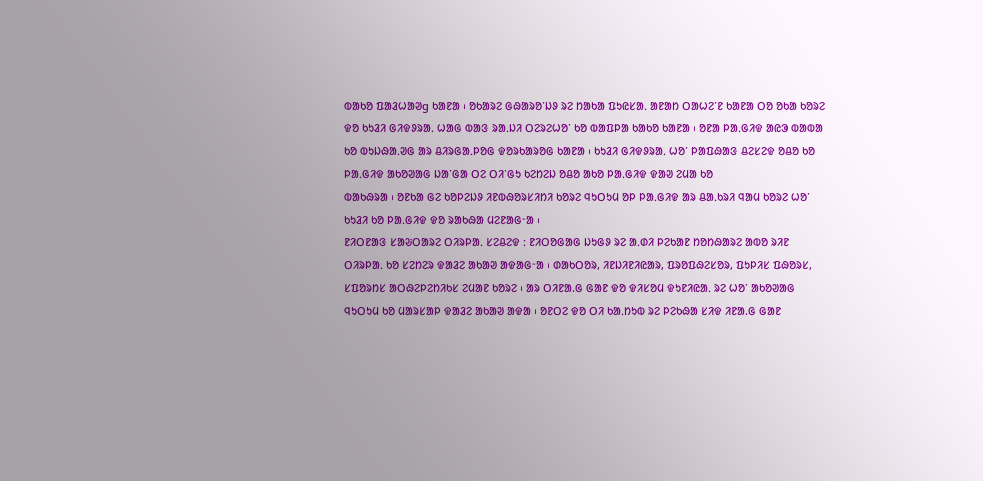ᱵᱟᱠᱚ ᱯᱟᱲᱦᱟᱣg ᱠᱟᱱᱟ ᱾ ᱚᱠᱟᱨᱮ ᱜᱷᱟᱨᱚᱸᱡᱽ ᱨᱮ ᱴᱟᱠᱟ ᱯᱩᱭᱥᱟᱹ ᱟᱱᱟᱴ ᱛᱟᱦᱮᱸᱱ ᱠᱟᱱᱟ ᱛᱚ ᱚᱠᱟ ᱠᱚᱨᱮ ᱫᱚ ᱠᱩᱲᱤ ᱜᱤᱫᱽᱨᱟᱹ ᱦᱟᱜ ᱵᱟᱝ ᱨᱟᱹᱡᱤ ᱛᱮᱨᱮᱦᱚᱸ ᱠᱚ ᱵᱟᱯᱞᱟ ᱠᱟᱠᱚ ᱠᱟᱱᱟ ᱾ ᱚᱱᱟ ᱞᱟᱹᱜᱤᱫ ᱟᱭᱳ ᱵᱟᱵᱟ ᱠᱚ ᱵᱩᱡᱷᱟᱹᱣᱜ ᱟᱨ ᱪᱤᱨᱜᱟᱹᱞᱚᱜ ᱫᱚᱨᱠᱟᱨᱚᱜ ᱠᱟᱱᱟ ᱾ ᱠᱩᱲᱤ ᱜᱤᱫᱽᱨᱟᱹ ᱦᱚᱸ ᱞᱟᱯᱷᱟᱝ ᱪᱮᱥᱮᱫ ᱚᱪᱚ ᱠᱚ ᱞᱟᱹᱜᱤᱫ ᱟᱠᱚᱣᱟᱜ ᱡᱟᱸᱜᱟ ᱛᱮ ᱛᱤᱸᱜᱩ ᱠᱮᱴᱮᱡ ᱚᱪᱚ ᱟᱠᱚ ᱞᱟᱹᱜᱤᱫ ᱫᱟᱣ ᱮᱢᱟ ᱠᱚ
ᱵᱟᱠᱷᱨᱟ ᱾ ᱚᱱᱠᱟ ᱜᱮ ᱠᱚᱞᱮᱡᱽ ᱤᱱᱵᱷᱚᱨᱥᱤᱴᱤ ᱠᱚᱨᱮ ᱧᱩᱛᱩᱢ ᱚᱞ ᱞᱟᱹᱜᱤᱫ ᱟᱨ ᱪᱟᱹᱠᱨᱤ ᱧᱟᱢ ᱠᱚᱨᱮ ᱦᱚᱸ ᱠᱩᱲᱤ ᱠᱚ ᱞᱟᱹᱜᱤᱫ ᱫᱚ ᱨᱟᱠᱷᱟ ᱢᱮᱱᱟᱜᱼᱟ ᱾
ᱱᱤᱛᱱᱟᱝ ᱥᱟᱶᱛᱟᱨᱮ ᱛᱤᱨᱞᱟᱹ ᱥᱮᱪᱮᱫ ᱺ ᱱᱤᱛᱚᱜᱟᱜ ᱡᱩᱜᱽ ᱨᱮ ᱟᱹᱰᱤ ᱞᱮᱠᱟᱱ ᱴᱚᱴᱷᱟᱨᱮ ᱟᱵᱚ ᱨᱤᱱ ᱛᱤᱨᱞᱟᱹ ᱠᱚ ᱥᱮᱴᱮᱨ ᱫᱟᱲᱮ ᱟᱠᱟᱣ ᱟᱫᱟᱜᱼᱟ ᱾ ᱰᱟᱠᱛᱚᱨ, ᱤᱱᱡᱤᱱᱤᱭᱟᱨ, ᱯᱨᱚᱯᱷᱮᱥᱚᱨ, ᱯᱩᱞᱤᱥ ᱯᱷᱚᱨᱥ, ᱥᱯᱚᱨᱴᱥ ᱟᱛᱷᱮᱞᱮᱴᱤᱠᱥ ᱮᱢᱟᱱ ᱠᱚᱨᱮ ᱾ ᱟᱨ ᱛᱤᱱᱟ.ᱜ ᱜᱟᱱ ᱫᱚ ᱫᱤᱥᱚᱢ ᱫᱩᱱᱤᱭᱟᱹ ᱨᱮ ᱦᱚᱸ ᱟᱠᱚᱣᱟᱜ ᱧᱩᱛᱩᱢ ᱠᱚ ᱢᱟᱨᱥᱟᱞ ᱫᱟᱲᱮ ᱟᱠᱟᱣ ᱟᱫᱟ ᱾ ᱚᱱᱛᱮ ᱫᱚ ᱛᱤ ᱠᱟᱹᱴᱩᱵ ᱨᱮ ᱞᱮᱠᱷᱟ ᱥᱤᱫ ᱤᱱᱟ.ᱜ ᱜᱟᱱ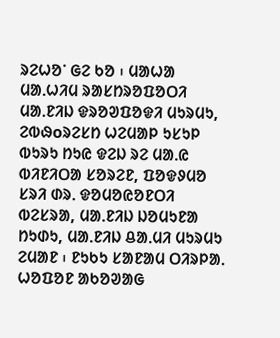ᱨᱮᱦᱚᱸ ᱜᱮ ᱠᱚ ᱾ ᱢᱟᱦᱟ ᱢᱟᱹᱦᱤᱢ ᱨᱟᱥᱴᱨᱚᱯᱚᱛᱤ ᱢᱟᱹᱱᱤᱡ ᱫᱨᱚᱣᱯᱚᱫᱤ ᱢᱩᱨᱢᱩ, ᱮᱵᱷoᱨᱮᱥᱴ ᱦᱮᱢᱟᱞ ᱩᱥᱩᱞ
ᱵᱩᱨᱩ ᱴᱩᱭ ᱫᱮᱡ ᱨᱮ ᱢᱟᱹᱭ ᱵᱤᱱᱤᱛᱟ ᱥᱚᱨᱮᱱ, ᱯᱚᱫᱽᱢᱚ ᱥᱨᱤ ᱰᱨᱹ ᱫᱚᱢᱚᱭᱚᱱᱛᱤ ᱵᱮᱥᱨᱟ, ᱢᱟᱹᱱᱤᱡ ᱡᱚᱢᱩᱱᱟ ᱴᱩᱰᱩ, ᱢᱟᱹᱱᱤᱡ ᱪᱟᱹᱢᱤ ᱢᱩᱨᱢᱩ ᱮᱢᱟᱱ ᱾ ᱱᱩᱠᱩ ᱥᱟᱱᱟᱢ ᱛᱤᱨᱞᱟᱹ ᱦᱚᱯᱚᱱ ᱟᱠᱚᱣᱟᱜ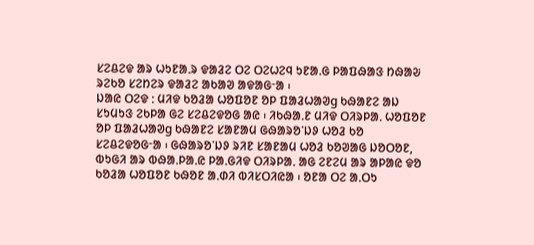ᱥᱮᱪᱮᱫ ᱟᱨ ᱦᱩᱱᱟᱹᱨ ᱫᱟᱲᱮ ᱛᱮ ᱛᱮᱦᱮᱧ ᱩᱱᱟ.ᱜ ᱞᱟᱯᱷᱟᱝ ᱴᱷᱟᱶ ᱨᱮᱠᱚ ᱥᱮᱴᱮᱨ ᱫᱟᱲᱮ ᱟᱠᱟᱣ ᱟᱫᱟᱜᱼᱟ ᱾
ᱡᱟᱭ ᱛᱮᱫ ᱺ ᱢᱤᱫ ᱠᱚᱲᱟ ᱦᱚᱯᱚᱱ ᱚᱞ ᱯᱟᱲᱦᱟᱣg ᱠᱷᱟᱱᱮ ᱟᱡ ᱥᱩᱢᱩᱝ ᱮᱠᱞᱟ ᱜᱮ ᱥᱮᱪᱮᱫᱚᱜ ᱟᱭ ᱾ ᱤᱠᱷᱟᱹᱱ ᱢᱤᱫ ᱛᱤᱨᱞᱟᱹ ᱦᱚᱯᱚᱱ ᱚᱞ ᱯᱟᱲᱦᱟᱣg ᱠᱷᱟᱱᱮ ᱥᱟᱱᱟᱢ ᱜᱷᱟᱨᱚᱸᱡᱽ ᱦᱚᱲ ᱠᱚ ᱥᱮᱪᱮᱫᱚᱜᱼᱟ ᱾ ᱜᱷᱟᱨᱚᱸᱡᱽ ᱨᱤᱱ ᱥᱟᱱᱟᱢ ᱦᱚᱲ ᱠᱚᱣᱟᱜ ᱡᱚᱛᱚᱱ, ᱵᱩᱜᱤ ᱟᱨ ᱵᱷᱟᱹᱞᱟᱹᱭ ᱞᱟᱹᱜᱤᱫ ᱛᱤᱨᱞᱟᱹ ᱟᱜ ᱮᱱᱮᱢ ᱟᱨ ᱟᱞᱟᱭ ᱫᱚ ᱠᱚᱲᱟ ᱦᱚᱯᱚᱱ ᱠᱷᱚᱱ ᱟᱹᱰᱤ ᱵᱤᱥᱛᱤᱭᱟ ᱾ ᱚᱱᱟ ᱛᱮ ᱟᱹᱛᱩ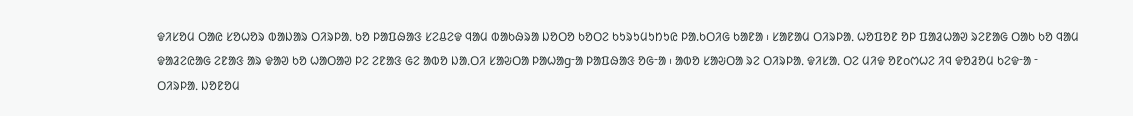ᱫᱤᱥᱚᱢ ᱛᱟᱭ ᱥᱚᱦᱚᱨ ᱵᱟᱡᱟᱨ ᱛᱤᱨᱞᱟᱹ ᱠᱚ ᱞᱟᱯᱷᱟᱝ ᱥᱮᱪᱮᱫ ᱧᱟᱢ ᱵᱟᱠᱷᱨᱟ ᱡᱚᱛᱚ ᱠᱚᱛᱮ ᱠᱩᱨᱩᱢᱩᱴᱩᱭ ᱞᱟ.ᱠᱛᱤᱜ ᱠᱟᱱᱟ ᱾ ᱥᱟᱱᱟᱢ ᱛᱤᱨᱞᱟᱹ ᱦᱚᱯᱚᱱ ᱚᱞ ᱯᱟᱲᱦᱟᱣ ᱨᱮᱱᱟᱜ ᱛᱟᱠ ᱠᱚ ᱧᱟᱢ ᱫᱟᱲᱮᱭᱟᱜ ᱮᱱᱟᱝ ᱟᱨ ᱫᱟᱣ ᱠᱚ ᱦᱟᱛᱟᱣ ᱞᱮ ᱮᱱᱟᱝ ᱜᱮ ᱟᱵᱚ ᱡᱟᱹᱛᱤ ᱥᱟᱶᱛᱟ ᱞᱟᱦᱟgᱼᱟ ᱞᱟᱯᱷᱟᱝ ᱚᱜᱼᱟ ᱾ ᱟᱵᱚ ᱥᱟᱶᱛᱟ ᱨᱮ ᱛᱤᱨᱞᱟᱹ ᱫᱤᱥᱟᱹ ᱛᱮ ᱢᱤᱫ ᱚᱱoᱬᱦᱮ ᱤᱧ ᱫᱚᱲᱚᱢ ᱠᱮᱫᱼᱟ ᱼ
ᱛᱤᱨᱞᱟᱹ ᱡᱚᱱᱚᱢ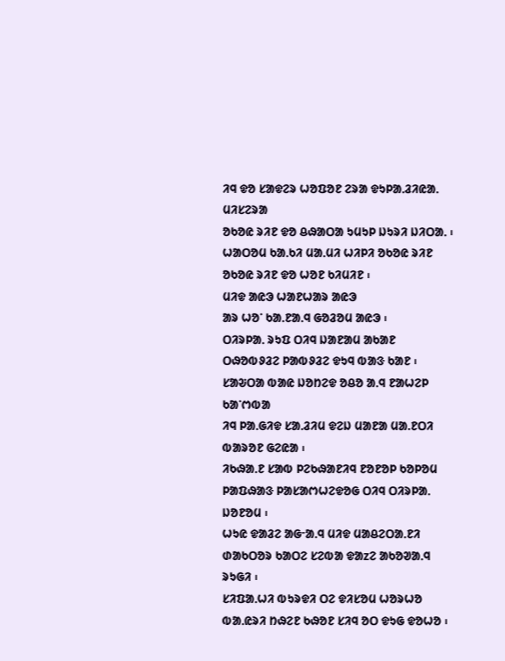ᱤᱧ ᱫᱚ ᱥᱟᱫᱮᱨ ᱦᱚᱯᱚᱱ ᱮᱨᱟ ᱫᱩᱞᱟᱹᱲᱤᱭᱟᱹ ᱢᱤᱥᱮᱨᱟ
ᱚᱠᱚᱭ ᱨᱤᱱ ᱫᱚ ᱪᱷᱟᱛᱟ ᱩᱢᱩᱞ ᱡᱩᱨᱤ ᱡᱤᱛᱟᱹ ᱾
ᱦᱟᱛᱚᱢ ᱠᱟᱹᱠᱤ ᱢᱟᱹᱢᱤ ᱦᱤᱞᱤ ᱚᱠᱚᱭ ᱨᱤᱱ
ᱚᱠᱚᱭ ᱨᱤᱱ ᱫᱚ ᱦᱚᱱ ᱠᱤᱢᱤᱱ ᱾
ᱢᱤᱫ ᱟᱭᱳ ᱦᱟᱱᱦᱟᱨ ᱟᱭᱳ
ᱟᱨ ᱦᱚᱸ ᱠᱟᱹᱱᱟᱹᱧ ᱜᱚᱲᱚᱢ ᱟᱭᱳ ᱾
ᱛᱤᱨᱞᱟᱹ ᱨᱩᱯ ᱛᱤᱧ ᱡᱟᱱᱟᱢ ᱟᱠᱟᱱ
ᱛᱷᱚᱵᱽᱲᱮ ᱞᱟᱵᱽᱲᱮ ᱫᱩᱧ ᱵᱟᱝ ᱠᱟᱱ ᱾
ᱥᱟᱶᱛᱟ ᱵᱟᱭ ᱡᱚᱴᱮᱫ ᱚᱪᱚ ᱟᱹᱧ ᱱᱟᱦᱮᱞ ᱠᱟᱸᱬᱵᱟ
ᱤᱧ ᱞᱟᱹᱜᱤᱫ ᱥᱟᱹᱲᱤᱢ ᱫᱮᱡ ᱢᱟᱱᱟ ᱢᱟ.ᱱᱛᱤ ᱵᱟᱨᱚᱱ ᱜᱮᱭᱟ ᱾
ᱤᱠᱷᱟᱹᱱ ᱥᱟᱵ ᱞᱮᱠᱷᱟᱱᱤᱧ ᱱᱚᱱᱚᱞ ᱠᱚᱞᱚᱢ
ᱞᱟᱯᱷᱟᱝ ᱞᱟᱥᱟᱬᱦᱮᱫᱚᱜ ᱛᱤᱧ ᱛᱤᱨᱞᱟᱹ ᱡᱚᱱᱚᱢ ᱾
ᱦᱩᱭ ᱫᱟᱲᱮ ᱟᱜᱼᱟᱹᱧ ᱢᱤᱫ ᱢᱟᱪᱮᱛᱟᱹᱱᱤ
ᱰᱟᱠᱛᱚᱨ ᱠᱟᱛᱮ ᱥᱮᱵᱟ ᱫᱟzᱮ ᱟᱠᱚᱣᱟᱹᱧ ᱨᱩᱜᱤ ᱾
ᱥᱤᱯᱟᱹᱦᱤ ᱵᱩᱨᱫᱤ ᱛᱮ ᱫᱤᱥᱚᱢ ᱦᱚᱨᱦᱚ
ᱵᱟᱹᱭᱨᱤ ᱴᱷᱮᱱ ᱠᱷᱚᱱ ᱥᱤᱧ ᱚᱛ ᱫᱩᱜ ᱫᱚᱦᱚ ᱾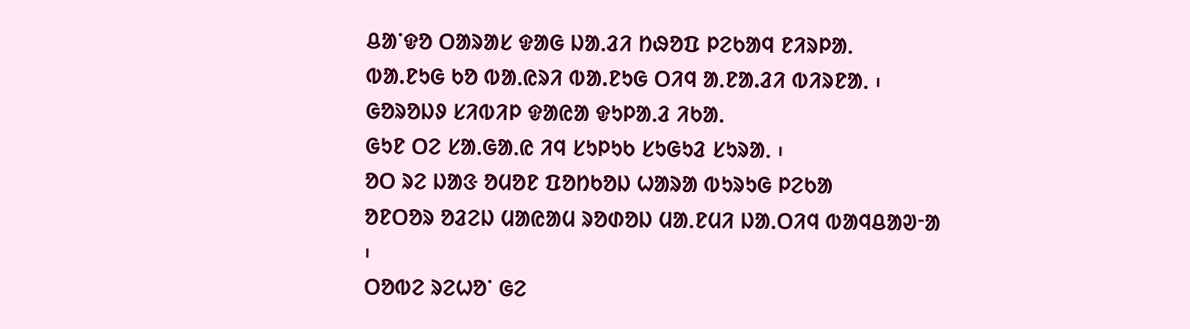ᱪᱟᱸᱫᱚ ᱛᱟᱨᱟᱥ ᱫᱟᱜ ᱡᱟᱹᱲᱤ ᱴᱷᱚᱯ ᱞᱮᱠᱟᱧ ᱱᱤᱨᱞᱟᱹ
ᱵᱟ.ᱱᱩᱜ ᱠᱚ ᱵᱟᱹᱭᱨᱤ ᱵᱟ.ᱱᱩᱜ ᱛᱤᱧ ᱟᱹᱱᱟ.ᱲᱤ ᱵᱤᱨᱱᱟᱹ ᱾
ᱜᱚᱨᱚᱡᱽ ᱥᱤᱵᱤᱞ ᱫᱟᱭᱟ ᱫᱩᱞᱟᱹᱲ ᱤᱠᱟᱹ
ᱜᱩᱱ ᱛᱮ ᱥᱟᱹᱜᱟᱹᱭ ᱤᱧ ᱥᱩᱞᱩᱠ ᱥᱩᱜᱩᱲ ᱥᱩᱨᱟᱹ ᱾
ᱚᱛ ᱨᱮ ᱡᱟᱝ ᱚᱢᱚᱱ ᱯᱚᱴᱠᱚᱡ ᱦᱟᱨᱟ ᱵᱩᱨᱩᱜ ᱞᱮᱠᱟ
ᱚᱱᱛᱚᱨ ᱚᱲᱮᱡ ᱢᱟᱭᱟᱢ ᱨᱚᱰᱚᱡ ᱢᱟᱹᱱᱢᱤ ᱡᱟᱹᱛᱤᱧ ᱵᱟᱧᱪᱟᱣᱼᱟ ᱾
ᱛᱚᱵᱮ ᱨᱮᱦᱚᱸ ᱜᱮ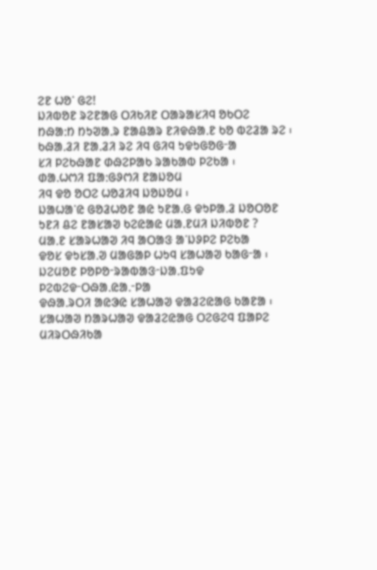ᱮᱱ ᱦᱚᱸ ᱜᱮ!
ᱡᱤᱵᱚᱱ ᱨᱮᱱᱟᱜ ᱛᱤᱠᱤᱱ ᱛᱟᱨᱟᱥᱤᱧ ᱚᱠᱛᱮ
ᱴᱷᱟᱺᱴ ᱴᱩᱣᱟᱹᱨ ᱱᱟᱪᱟᱨ ᱱᱤᱫᱷᱟᱹᱱ ᱠᱚ ᱵᱮᱲᱟ ᱨᱮ ᱾
ᱠᱷᱟᱹᱲᱤ ᱱᱟᱹᱲᱤ ᱨᱮ ᱤᱧ ᱜᱤᱧ ᱩᱫᱩᱜᱚᱜᱼᱟ
ᱥᱤ ᱞᱮᱠᱷᱟᱱ ᱰᱷᱮᱞᱟᱠ ᱨᱟᱠᱟᱵ ᱞᱮᱠᱟ ᱾
ᱰᱟ.ᱦᱬᱤ ᱯᱟᱺᱜᱽᱬᱤ ᱱᱟᱡᱚᱢ
ᱤᱧ ᱫᱚ ᱚᱛᱮ ᱦᱚᱲᱤᱧ ᱡᱚᱡᱚᱢ ᱾
ᱡᱟᱦᱟᱸᱭ ᱜᱚᱲᱦᱚᱱ ᱟᱭ ᱩᱱᱟ.ᱜ ᱫᱩᱞᱟᱹᱲ ᱡᱚᱛᱚᱱ
ᱩᱱᱤ ᱪᱮ ᱱᱟᱥᱟᱣ ᱠᱮᱭᱟᱭ ᱢᱟᱹᱱᱢᱤ ᱡᱤᱵᱚᱱ ?
ᱢᱟᱹᱱ ᱥᱟᱨᱦᱟᱣ ᱤᱧ ᱟᱛᱟᱝ ᱟᱸᱡᱽᱞᱮ ᱞᱮᱠᱟ
ᱫᱚᱥ ᱫᱩᱥᱟᱹᱣ ᱢᱟᱜᱟᱞ ᱦᱩᱧ ᱥᱟᱦᱟᱣ ᱠᱟᱜᱼᱟ ᱾
ᱡᱮᱢᱚᱱ ᱞᱚᱞᱚᱼᱨᱟᱵᱟᱝᱼᱡᱟᱹᱯᱩᱫ ᱞᱮᱵᱮᱫᱼᱛᱷᱟᱹᱭᱟᱹᱼᱞᱟ
ᱫᱷᱟᱹᱨᱛᱤ ᱟᱭᱳᱭ ᱥᱟᱦᱟᱣ ᱫᱟᱲᱮᱭᱟᱜ ᱠᱟᱱᱟ ᱾
ᱥᱟᱦᱟᱣ ᱴᱟᱨᱦᱟᱣ ᱫᱟᱲᱮᱭᱟᱜ ᱛᱮᱜᱮᱧ ᱯᱟᱞᱮ
ᱢᱤᱨᱛᱷᱤᱠᱟ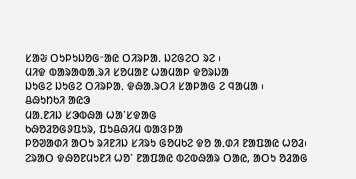ᱥᱟᱶ ᱛᱩᱞᱩᱡᱚᱜᱼᱟᱭ ᱛᱤᱨᱞᱟᱹ ᱡᱮᱜᱮᱛ ᱨᱮ ᱾
ᱢᱤᱫ ᱵᱟᱨᱟᱵᱟᱹᱨᱤ ᱥᱚᱢᱟᱱ ᱦᱟᱢᱟᱞ ᱫᱚᱨᱡᱟ
ᱡᱩᱜᱮ ᱡᱩᱜᱮ ᱛᱤᱨᱞᱟᱹ ᱫᱷᱟᱹᱨᱛᱤ ᱥᱟᱞᱟᱜ ᱮ ᱧᱟᱢᱟ ᱾
ᱪᱷᱩᱴᱠᱤ ᱟᱭᱳ
ᱢᱟᱹᱱᱤᱡ ᱥᱳᱵᱷᱟ ᱦᱟᱸᱥᱫᱟᱜ
ᱠᱷᱚᱲᱚᱜᱽᱯᱩᱨ, ᱯᱩᱪᱷᱤᱢ ᱵᱟᱝᱞᱟ
ᱞᱚᱣᱟᱰᱤ ᱟᱛᱩ ᱨᱤᱱᱤᱡ ᱥᱤᱨᱩ ᱜᱚᱢᱠᱮ ᱫᱚ ᱟᱹᱰᱤ ᱱᱟᱯᱟᱭ ᱦᱚᱲ᱾ ᱮᱨᱟᱛ ᱫᱷᱚᱱᱢᱩᱱᱤ ᱦᱚᱸ ᱱᱟᱯᱟᱭ ᱵᱮᱵᱷᱟᱨ ᱛᱟᱭ, ᱟᱛᱩ ᱚᱲᱟᱜ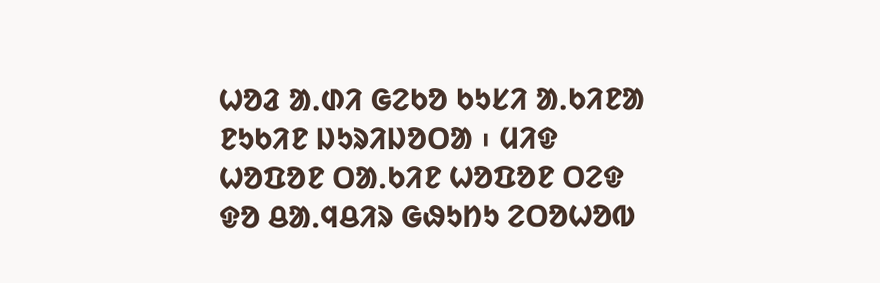ᱦᱚᱲ ᱟᱹᱰᱤ ᱜᱮᱠᱚ ᱠᱩᱥᱤ ᱟᱹᱠᱤᱱᱟ ᱱᱩᱠᱤᱱ ᱡᱩᱨᱤᱡᱚᱛᱟ ᱾ ᱢᱤᱫ ᱦᱚᱯᱚᱱ ᱛᱟᱹᱠᱤᱱ ᱦᱚᱯᱚᱱ ᱛᱮᱫ ᱫᱚ ᱪᱟᱹᱧᱪᱤᱨ ᱜᱷᱩᱴᱩ ᱮᱛᱚᱦᱚᱵ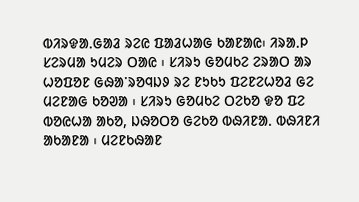ᱵᱤᱨᱫᱟᱹᱜᱟᱲ ᱨᱮᱭ ᱯᱟᱲᱦᱟᱜ ᱠᱟᱱᱟᱭ᱾ ᱤᱨᱟᱹᱞ ᱥᱮᱨᱢᱟ ᱩᱢᱮᱨ ᱛᱟᱭ ᱾ ᱥᱤᱨᱩ ᱜᱚᱢᱠᱮ ᱮᱨᱟᱛ ᱟᱨ ᱦᱚᱯᱚᱱ ᱜᱷᱟᱸᱨᱚᱧᱡᱽ ᱨᱮ ᱱᱩᱠᱩ ᱯᱮᱱᱮᱦᱚᱲ ᱜᱮ ᱢᱮᱱᱟᱜ ᱠᱚᱣᱟ ᱾ ᱥᱤᱨᱩ ᱜᱚᱢᱠᱮ ᱛᱮᱠᱚ ᱫᱚ ᱯᱮ ᱵᱚᱭᱦᱟ ᱟᱠᱚ, ᱡᱷᱚᱛᱚ ᱜᱮᱠᱚ ᱵᱷᱤᱱᱟᱹ ᱵᱷᱤᱱᱤ ᱟᱠᱟᱱᱟ ᱾ ᱢᱮᱱᱠᱷᱟᱱ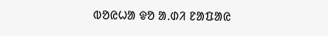ᱵᱚᱭᱦᱟ ᱫᱚ ᱟᱹᱰᱤ ᱱᱟᱯᱟᱭ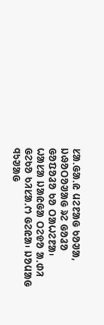ᱥᱟᱹᱜᱟᱹᱭ ᱢᱮᱱᱟᱜ ᱠᱚᱣᱟ, ᱡᱷᱚᱛᱚᱣᱟᱜ ᱨᱮ ᱜᱚᱲᱚ ᱜᱚᱯᱚᱲᱚ ᱠᱚ ᱛᱟᱦᱮᱱᱟ᱾ ᱦᱟᱥᱟ ᱡᱟᱭᱜᱟ ᱛᱮᱫᱚ ᱟᱹᱰᱤ ᱜᱮᱠᱚ ᱠᱤᱥᱟᱹᱬ ᱜᱮᱭᱟ᱾ ᱡᱚᱢᱟᱜ ᱧᱩᱣᱟᱜ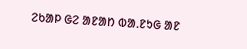ᱮᱠᱟᱞ ᱜᱮ ᱟᱱᱟᱴ ᱵᱟᱹᱱᱩᱜ ᱟᱱ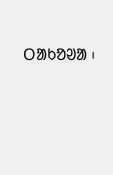ᱛᱟᱠᱚᱣᱟ ᱾